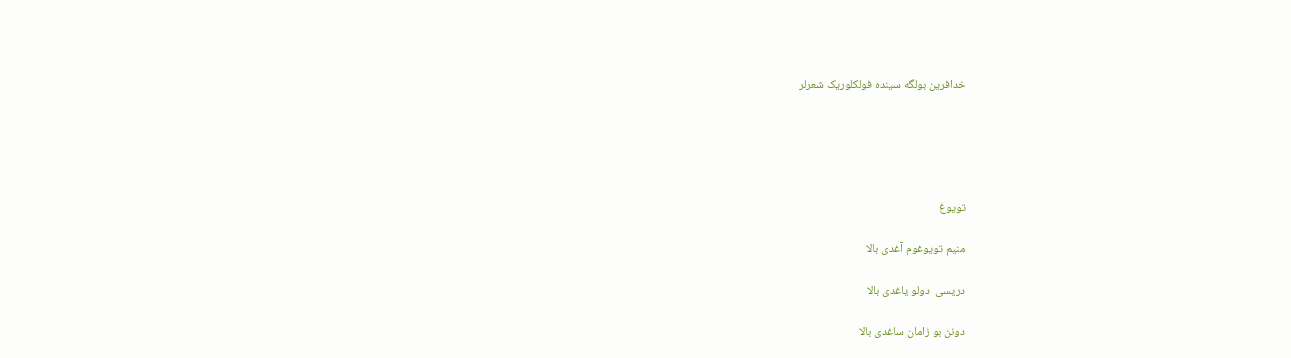خدافرین بولگه سینده فولکلوریک شعرلر





تویوغ

منیم تویوغوم آغدی بالا

دریسی  دولو یاغدی بالا

دونن بو زامان ساغدی بالا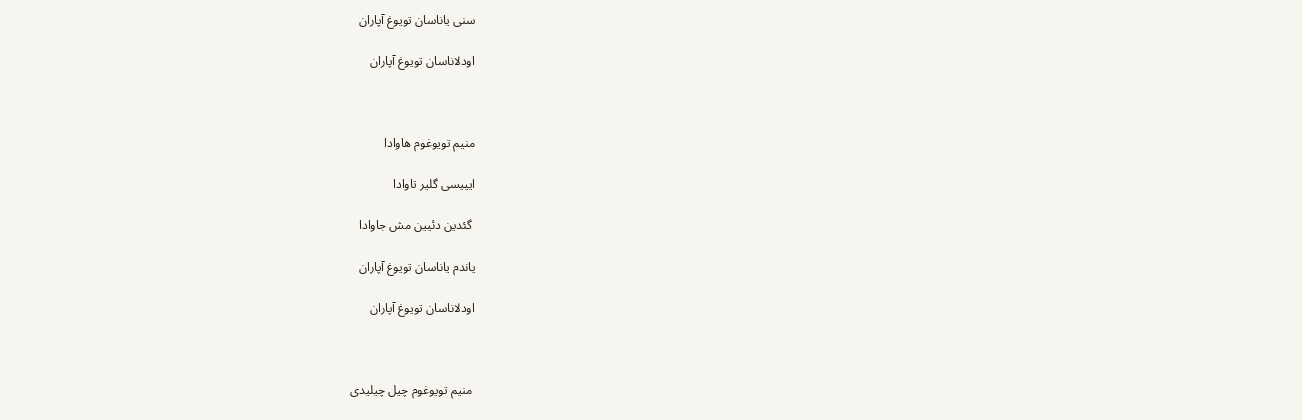سنی یاناسان تویوغ آپاران

اودلاناسان تویوغ آپاران



منیم تویوغوم هاوادا

ایییسی گلیر تاوادا

 گئدین دئیین مش جاوادا

یاندم یاناسان تویوغ آپاران

اودلاناسان تویوغ آپاران



 منیم تویوغوم چیل چیلیدی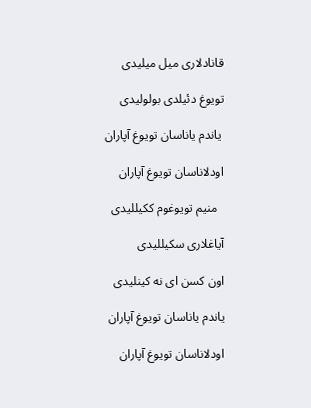قانادلاری میل میلیدی

تویوغ دئیلدی بولولیدی

 یاندم یاناسان تویوغ آپاران

اودلاناسان تویوغ آپاران

  منیم تویوغوم ککیللیدی

آیاغلاری سکیللیدی

اون کسن ای نه کینلیدی

یاندم یاناسان تویوغ آپاران

اودلاناسان تویوغ آپاران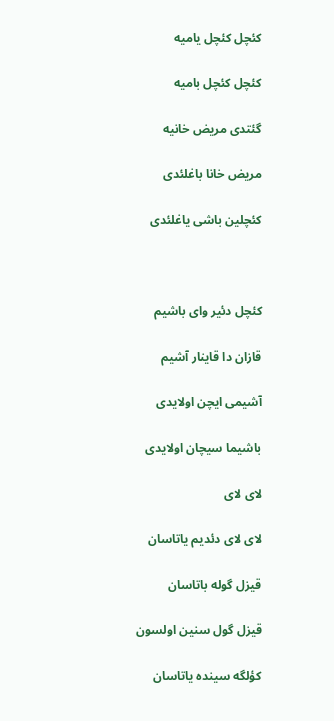کئچل کئچل یامیه

كئچل كئچل بامیه

گئتدی مریض خانیه

مریض خانا باغلئدی

كئچلین باشی یاغلئدی



كئچل دئیر وای باشیم

قازان دا قاینار آشیم

آشیمی ایچن اولایدی

باشیما سیچان اولایدی

لای لای

لای لای دئدیم یاتاسان

قیزل گوله باتاسان

قیزل گول سنین اولسون

کؤلگه سینده یاتاسان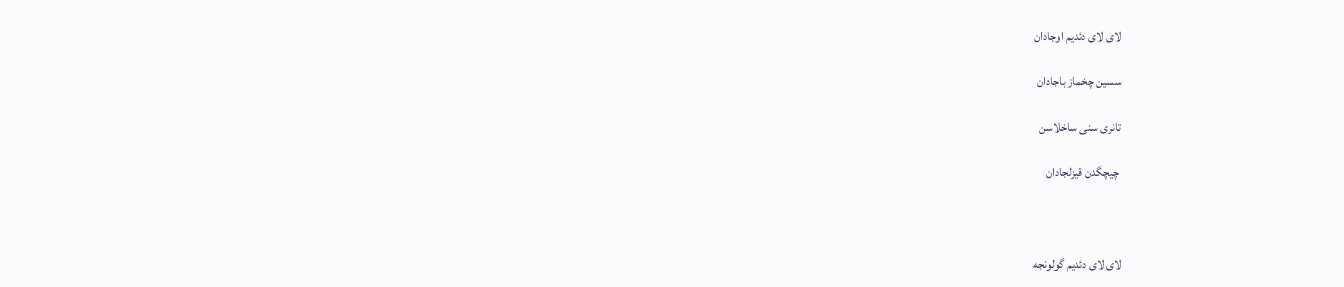لای لای دئدیم اوجادان

سسین چخماز باجادان

تانری سنی ساخلاسن

 چیچگدن قیزلجادان



لای لای دئدیم گولونجه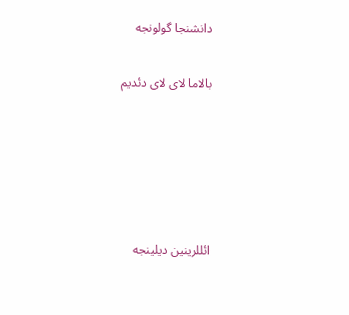دانشنجا گولونجه

بالاما لای لای دئدیم





ائللرینین دیلینجه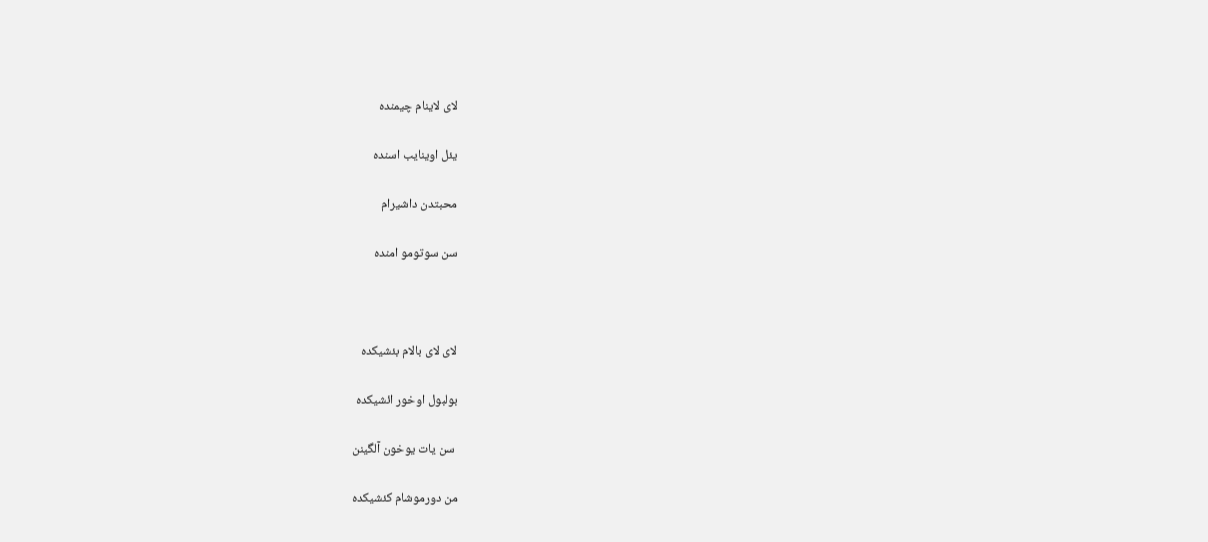لای لاینام چیمنده

یئل اوینایب اسنده

محبتدن داشیرام

سن سوتومو امنده



لای لای بالام بئشیکده

بولبول اوخور ائشیکده

 سن یات یوخون آلگینن

من دورموشام کئشیکده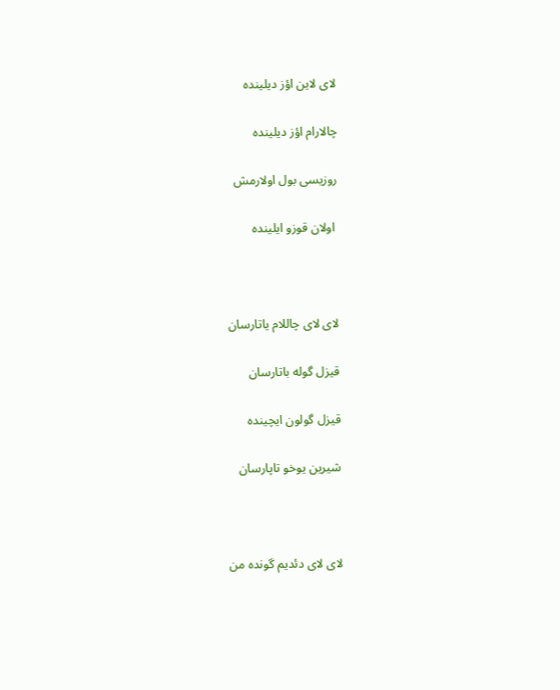لای لاین اؤز دیلینده

چالارام اؤز دیلینده

روزیسی بول اولارمش

 اولان قوزو ایلینده



لای لای چاللام یاتارسان

قیزل گوله باتارسان

قیزل گولون ایچینده

شیرین یوخو تاپارسان



لای لای دئدیم گونده من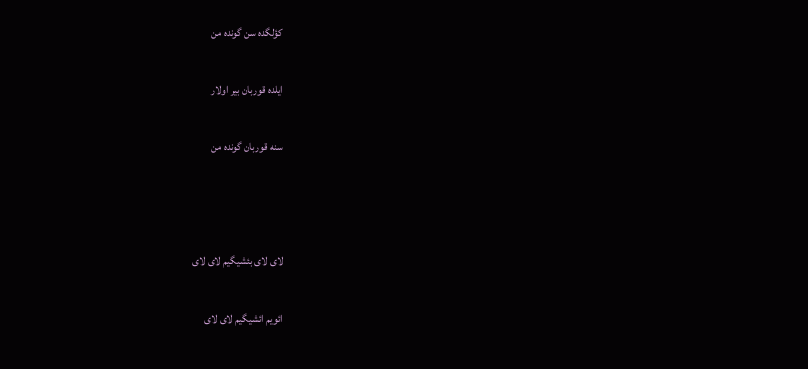کؤلگده سن گونده من

ایلده قوربان بیر اولار

سنه قوربان گونده من



لای لای بئشیگیم لای لای

ائویم ائشیگیم لای لای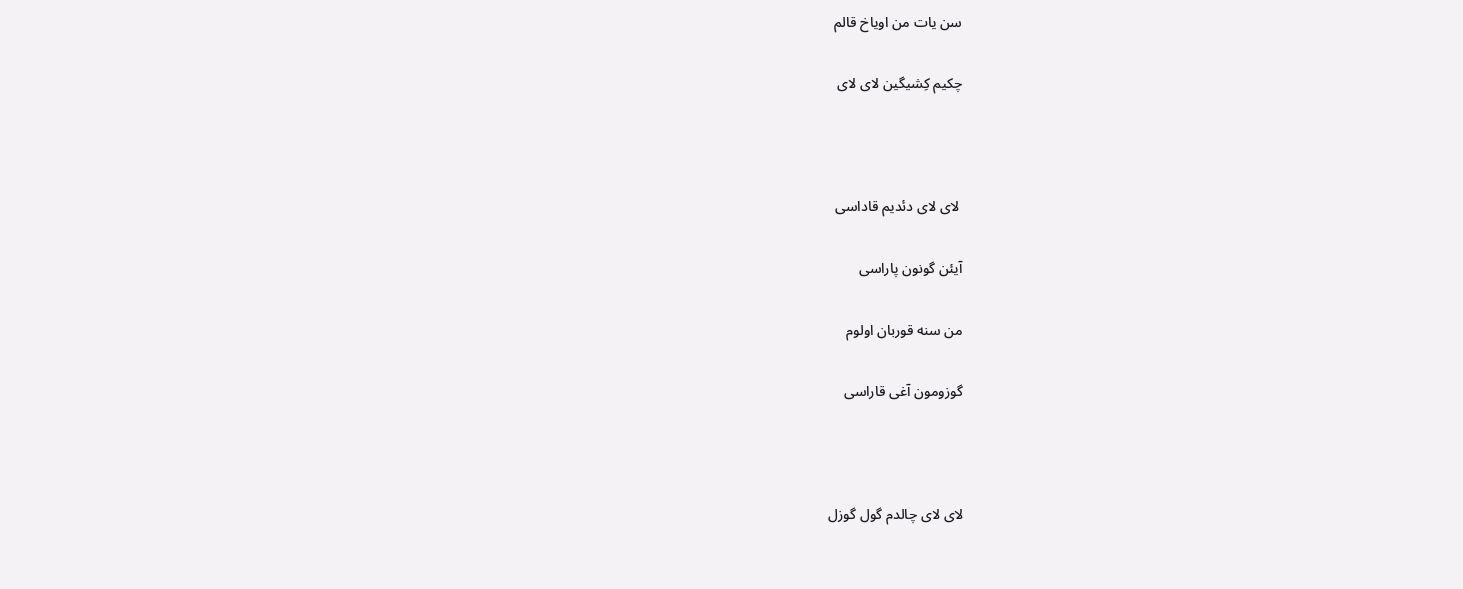سن یات من اویاخ قالم

چکیم کِشیگین لای لای



 لای لای دئدیم قاداسی

آیئن گونون پاراسی

من سنه قوربان اولوم

گوزومون آغی قاراسی



لای لای چالدم گول گوزل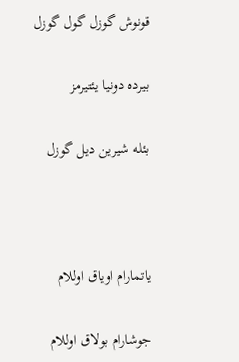قونوش گوزل گول گوزل

بیرده دونیا یئتیرمز

بئله شیرین دیل گوزل



یاتمارام اویاق اوللام

جوشارام بولاق اوللام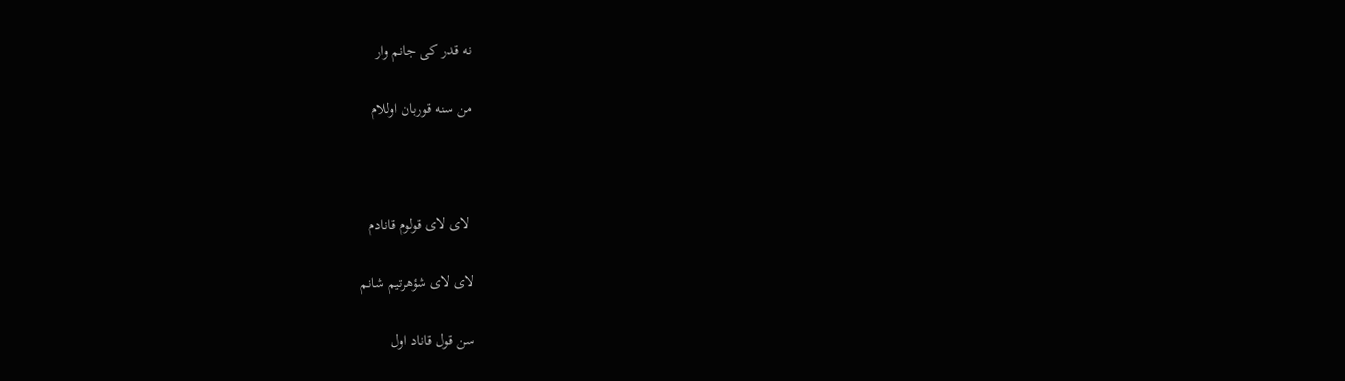نه قدر کی جانم وار

من سنه قوربان اوللام



 لای لای قولوم قانادم

لای لای شؤهرتیم شانم

سن قول قاناد اول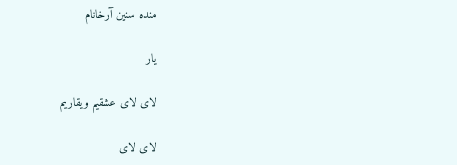منده سنین آرخانام

یار

لای لای عشقیم ویقاریم

لای لای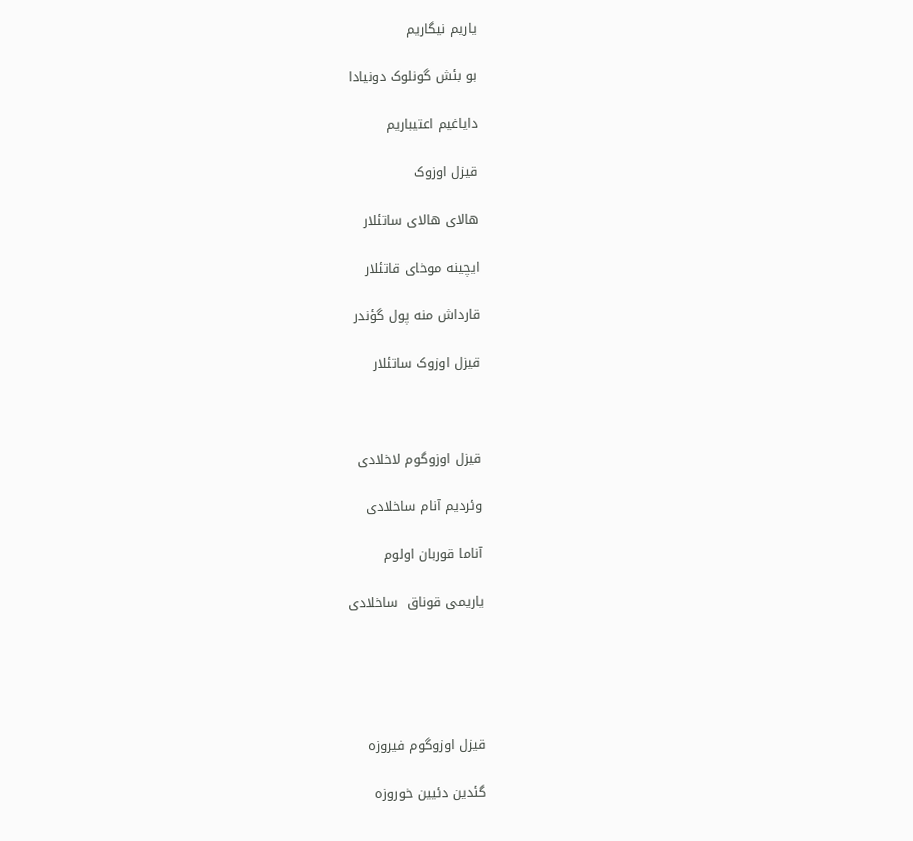یاریم نیگاریم

بو بئش گونلوک دونیادا

دایاغیم اعتیباریم

قیزل اوزوک

هالای هالای ساتئلار

ایچینه موخای قاتئلار

قارداش منه پول گؤندر

قیزل اوزوک ساتئلار



قیزل اوزوگوم لاخلادی

وئردیم آنام ساخلادی

آناما قوربان اولوم

یاریمی قوناق  ساخلادی





قیزل اوزوگوم فیروزه

گئدین دئیین خوروزه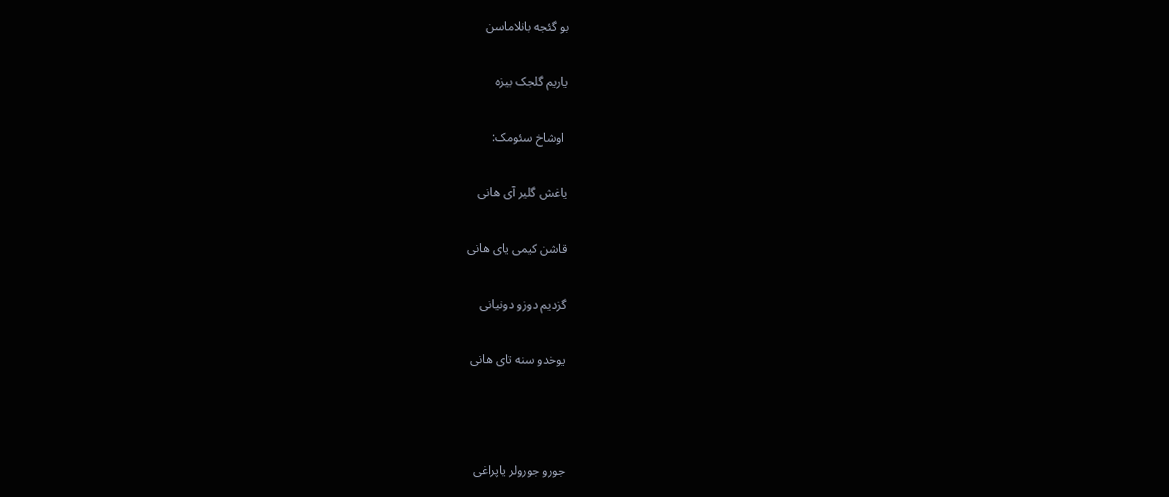بو گئجه بانلاماسن

یاریم گلجک بیزه

 اوشاخ سئومک:

یاغش گلیر آی هانی

قاشن کیمی یای هانی

گزدیم دوزو دونیانی

یوخدو سنه تای هانی



جورو جورولر یاپراغی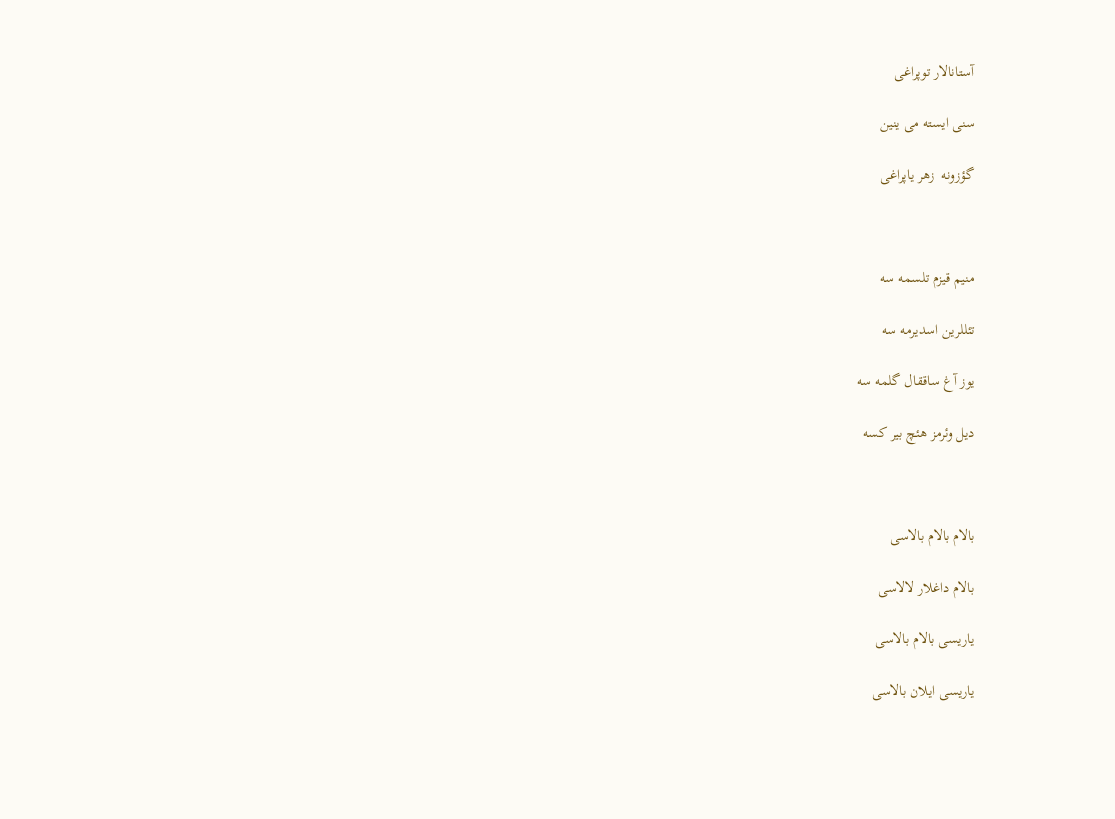آستانالار توپراغی

سنی ایسته می ینین

گؤزونه  زهر یاپراغی



منیم قیزم تلسمه سه

تئللرین اسدیرمه سه

یوز آغ ساققال گلمه سه

دیل وئرمز هئچ بیر کسه



بالام بالام بالاسی

بالام داغلار لالاسی

یاریسی بالام بالاسی

یاریسی ایلان بالاسی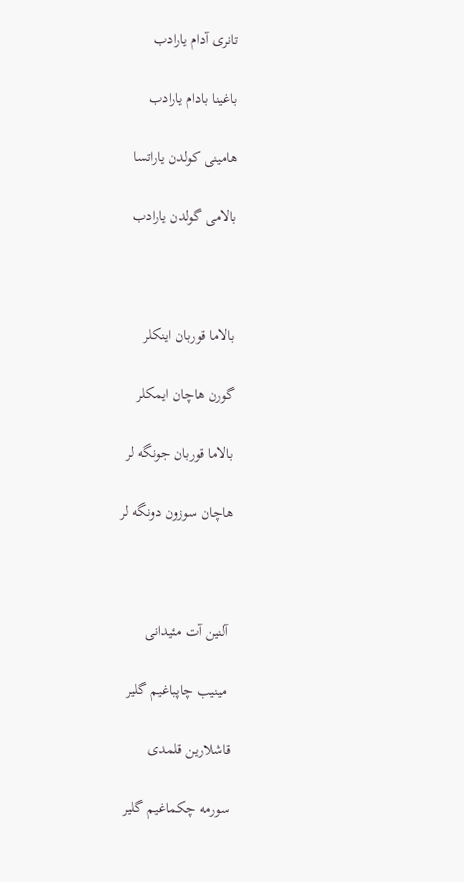تانری آدام یارادب

باغینا بادام یارادب

هامینی کولدن یاراتسا

بالامی گولدن یارادب



بالاما قوربان اینکلر

گورن هاچان ایمکلر

بالاما قوربان جونگه لر

هاچان سوزون دونگه لر



 آلنین آت مئیدانی

 مینیب چاپباغیم گلیر

قاشلارین قلمدی

سورمه چکماغیم گلیر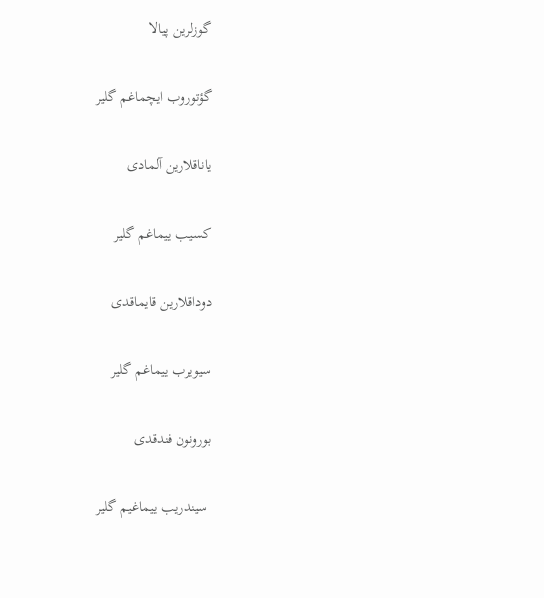گوزلرین پیالا

گؤتوروب ایچماغم گلیر

یاناقلارین آلمادی

کسیب ییماغم گلیر

دوداقلارین قایماقدی

سیویرب ییماغم گلیر

بورونون فندقدی

 سیندریب ییماغیم گلیر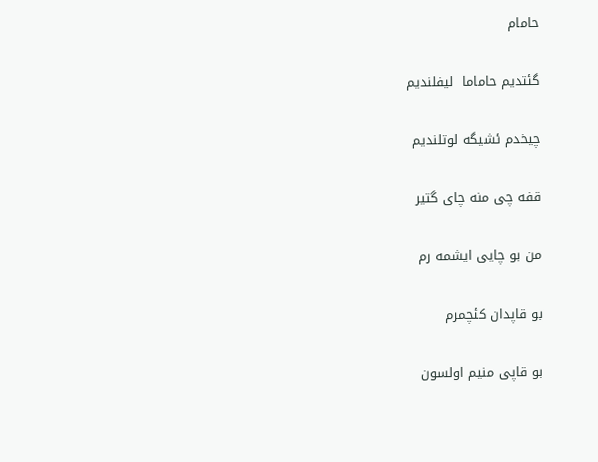حامام

گئتدیم حاماما  لیفلندیم

چیخدم ئشیگه لوتلندیم

قفه چی منه چای گتیر

من بو چایی ایشمه رم

بو قاپدان کئچمرم

بو قاپی منیم اولسون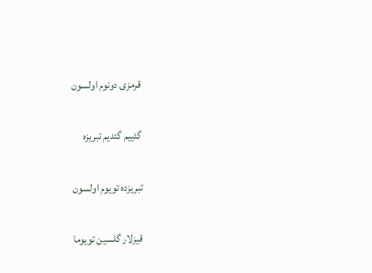قرمزی دونوم اولسون

گئییم گئدیم تبریزه

تبریزده تویوم اولسون

قیزلار گلسین تویوما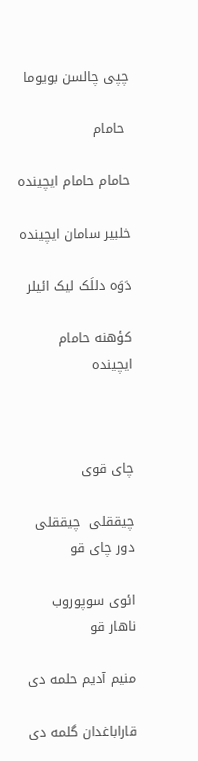چپی چالسن بویوما

 حامام

حامام حامام ایچینده

خلبیر سامان ایچینده

دَوَه دللَک لیک ائیلر

کؤهنه حامام ایچینده



چای قوی

چیققلی  چیققلی دور چای قو

ائوی سوپوروب ناهار قو

منیم آدیم حلمه دی

قاراباغدان گلمه دی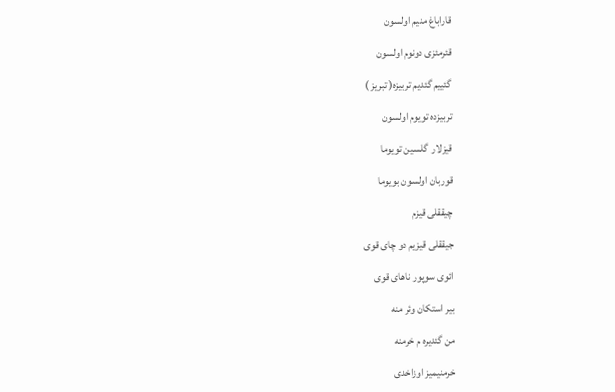قاراباغ منیم اولسون

قئرمئزی دونوم اولسون

گئییم گئدیم تربیزه( تبریز )

تربیزده تویوم اولسون

قیزلار  گلسین تویوما

قوربان اولسون بویوما

چیققلی قیزم

جیققلی قیزیم دو چای قوی

ائوی سوپور ناهای قوی

بیر استکان وئر منه

من گئدیره م خرمنه

خرمنیمیز اوزاخدی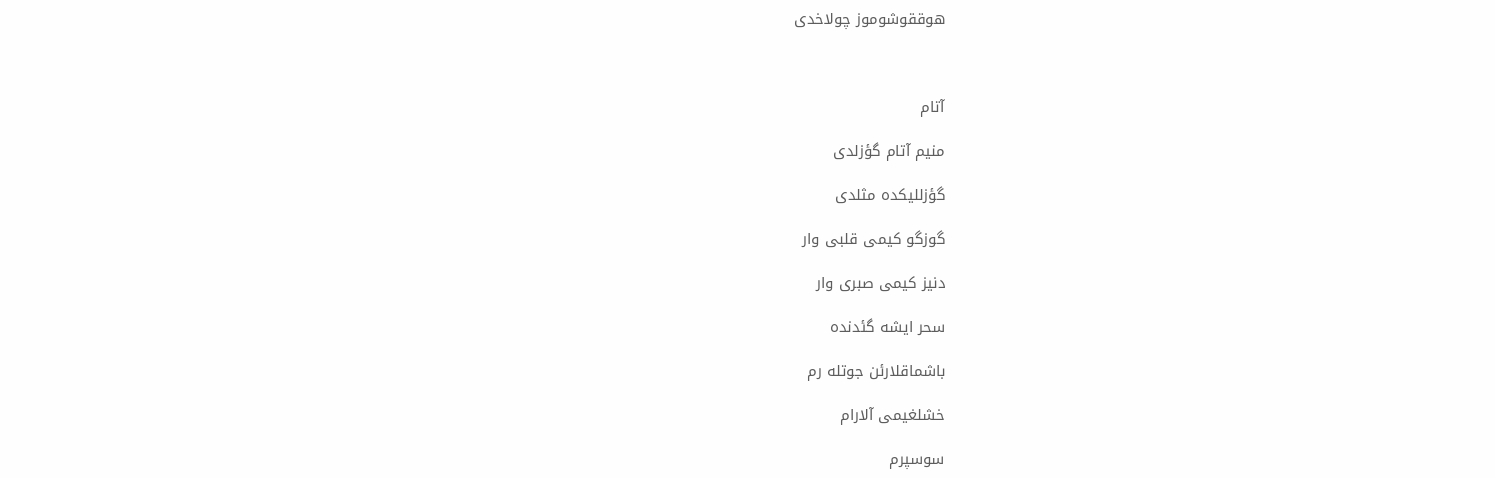هوققوشوموز چولاخدی



آتام

منیم آتام گؤزلدی

گؤزللیکده مثلدی

گوزگو کیمی قلبی وار

دنیز کیمی صبری وار

سحر ایشه گئدنده

باشماقلارئن جوتله رم

خشلغیمی آلارام

سوسپرم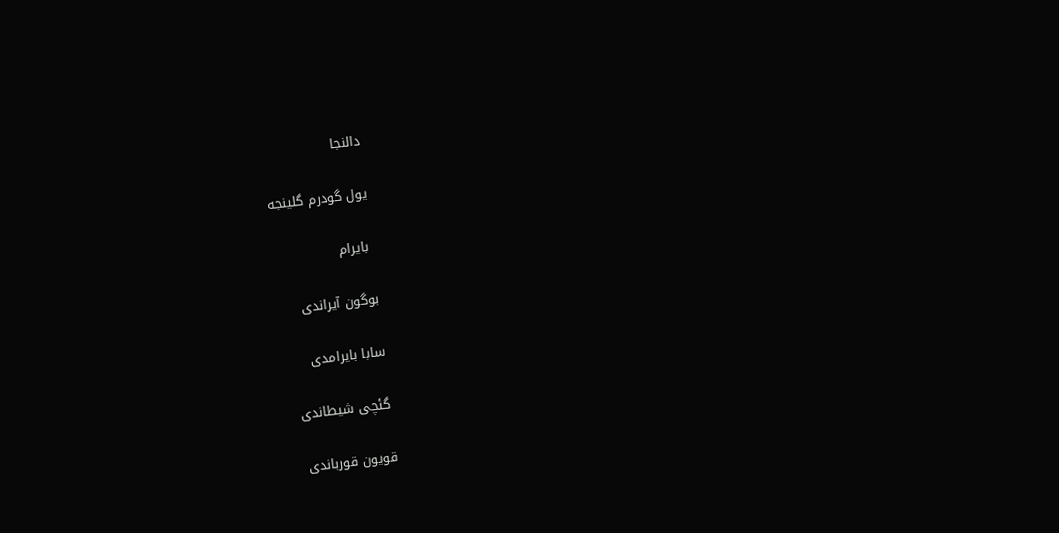دالنجا

یول گودرم گلینجه

 بایرام

بوگون آیراندی

سابا بایرامدی

گئچی شیطاندی

قویون قورباندی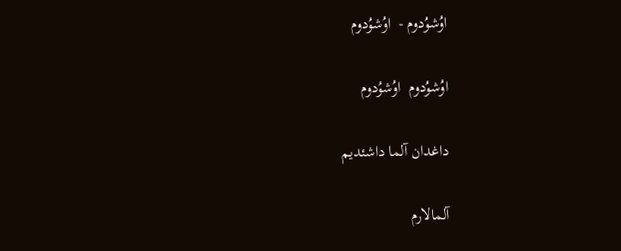اوُشوُدوم -  اوُشوُدوم

اوُشوُدوم  اوُشوُدوم

داغدان آلما داشئدیم

آلمالارم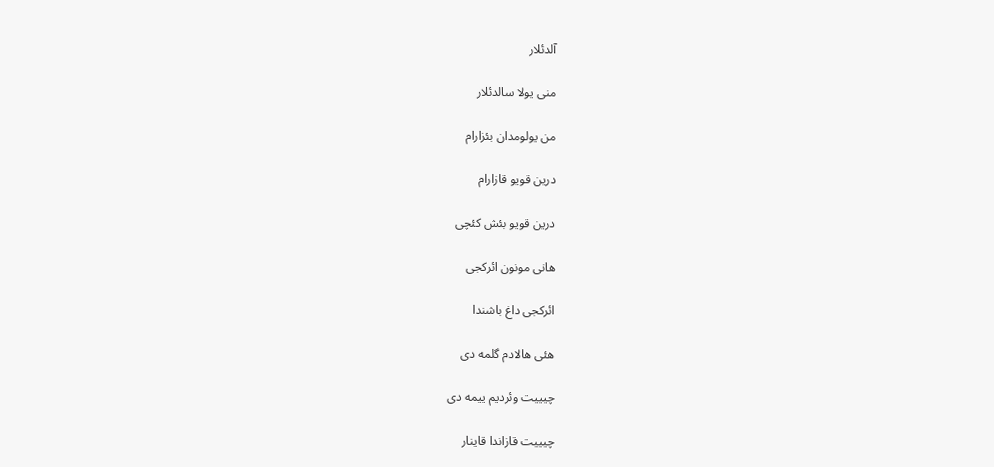آلدئلار

منی یولا سالدئلار

من یولومدان بئزارام

درین قویو قازارام

درین قویو بئش کئچی

هانی مونون ائرکجی

ائرکجی داغ باشندا

هئی هالادم گلمه دی

چیییت وئردیم ییمه دی

چیییت قازاندا قاینار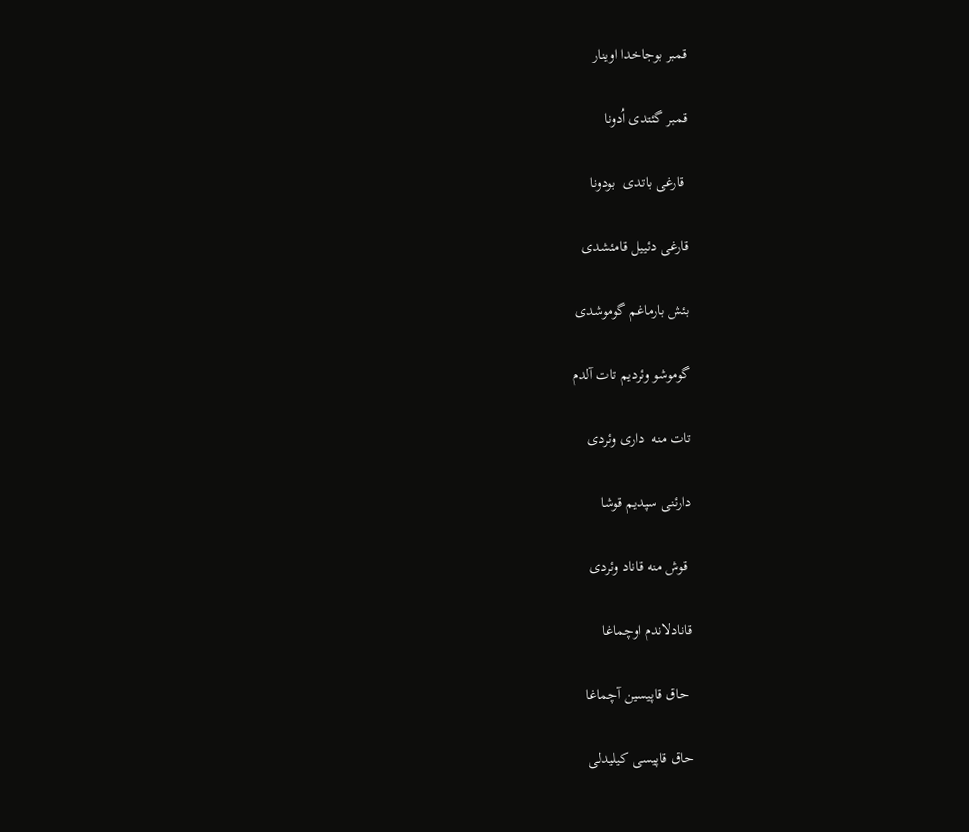قمبر بوجاخدا اوینار

قمبر گئتدی اُدونا

 قارغی باتدی  بودونا

قارغی دئییل قامئشدی

بئش بارماغم گوموشدی

گوموشو وئردیم تات آلدم

تات منه  داری وئردی

دارئنی سپدیم قوشا

 قوش منه قاناد وئردی

قانادلاندم اوچماغا

 حاق قاپیسین آچماغا

حاق قاپیسی کیلیدلی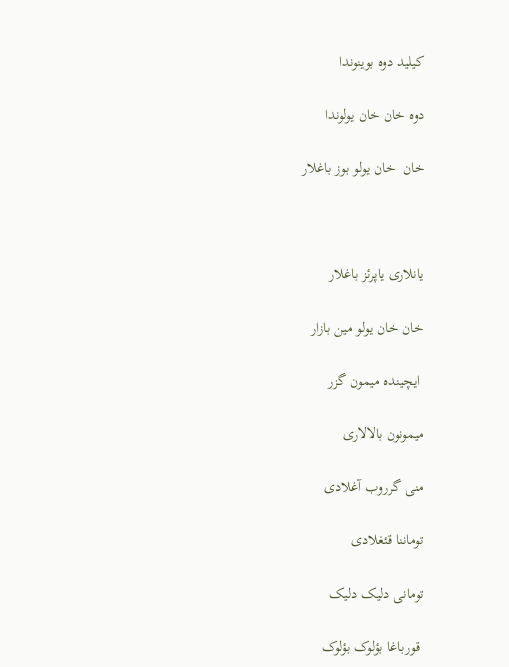کیلید دوه بوینوندا

دوه خان خان یولوندا

خان  خان یولو بوز باغلار



یانلاری یاپرئز باغلار

خان خان یولو مین بازار

 ایچینده میمون گزر

میمونون بالالاری

منی گرروب آغلادی

توماننا قئغلادی

تومانی دلیک دلیک

 قورباغا بؤلوک بؤلوک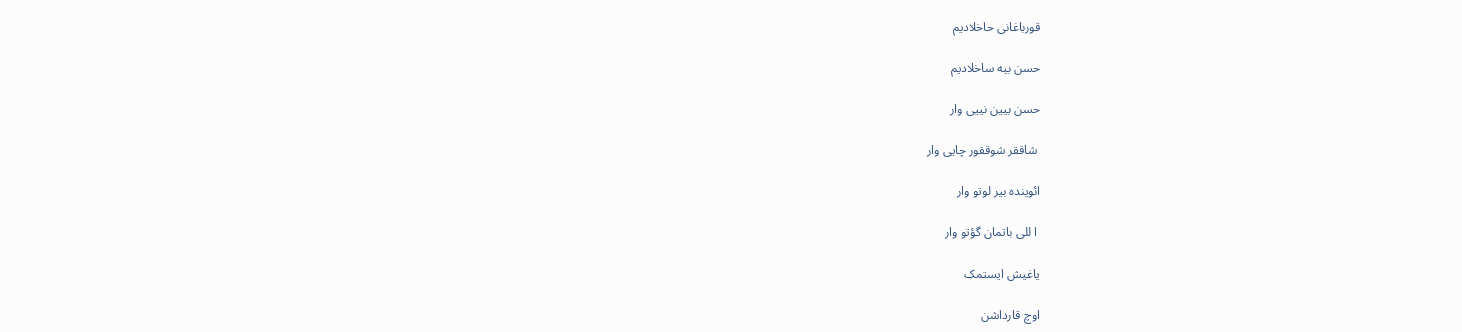قورباغانی حاخلادیم

حسن بیه ساخلادیم

حسن بیین نییی وار

 شاققر شوققور چایی وار

ائوینده بیر لوتو وار

 ا للی باتمان گؤتو وار

یاغیش ایستمک

اوچ قارداشن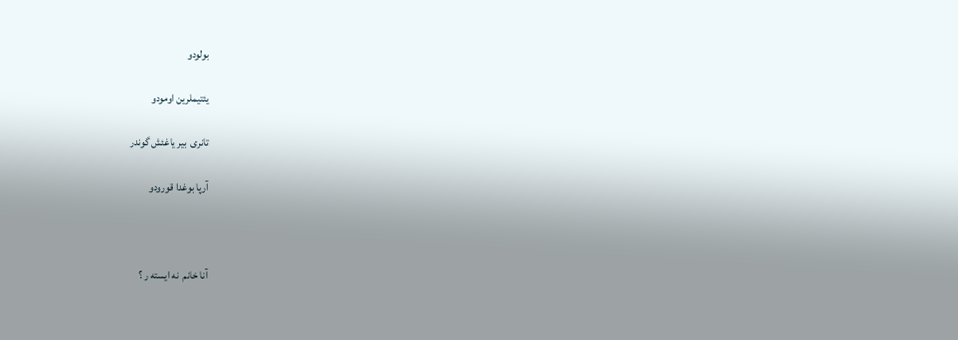بولودو

یئتیملرین اومودو

تانری  بیر یاغئش گوندر

آرپا بوغدا قورودو



آنا خانم  نه ایسته ر ؟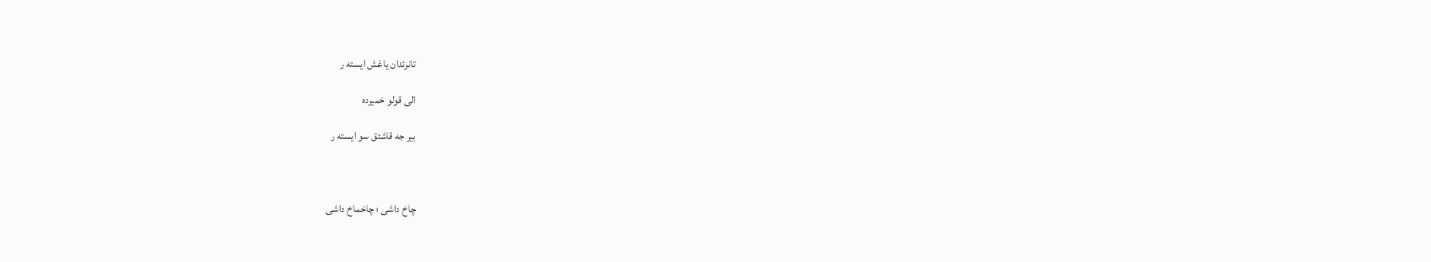تانرئدان یاغش ایسته ر

الی قولو خمیرده

بیر جه قاشئق سو ایسته ر



چاخ داشی ؛ چاخماخ داشی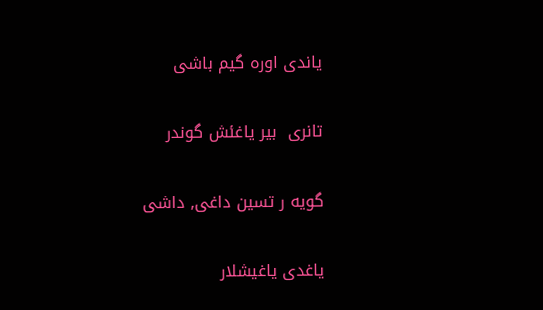یاندی اوره گیم باشی

تانری  بیر یاغئش گوندر

گویه ر تسین داغی, داشی

یاغدی یاغیشلار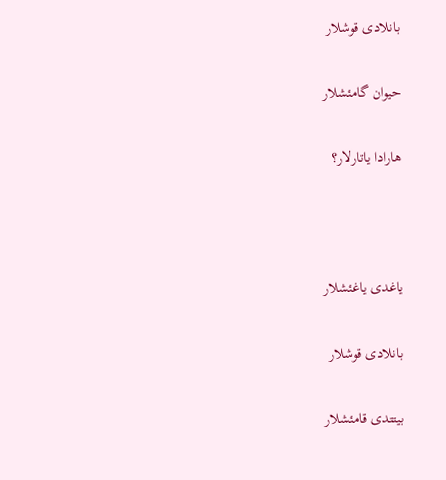بانلادی قوشلار

حیوان گامئشلار

هارادا یاتارلار؟



یاغدی یاغئشلار

بانلادی قوشلار

بیتتدی قامئشلار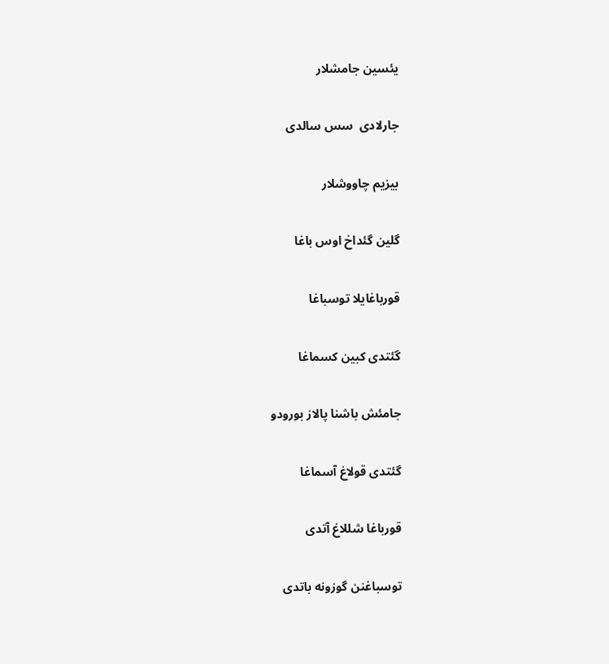یئسین جامشلار

جارلادی  سس سالدی

بیزیم چاووشلار

گلین گئداخ اوس باغا

قورباغایلا توسباغا

گئتدی کبین کسماغا

جامئش باشنا پالاز بورودو

گئتدی قولاغ آسماغا

قورباغا شللاغ آتدی

توسباغنن گوزونه باتدی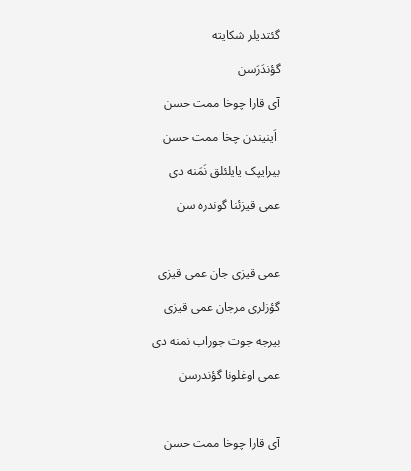گئتدیلر شکایته

گؤندَرَسن

آی قارا چوخا ممت حسن

 اَینیندن چخا ممت حسن

بیرایپک یایلئلق نَمَنه دی

عمی قیزئنا گوندره سن



عمی قیزی جان عمی قیزی

گؤزلری مرجان عمی قیزی

بیرجه جوت جوراب نمنه دی

عمی اوغلونا گؤندرسن



آی قارا چوخا ممت حسن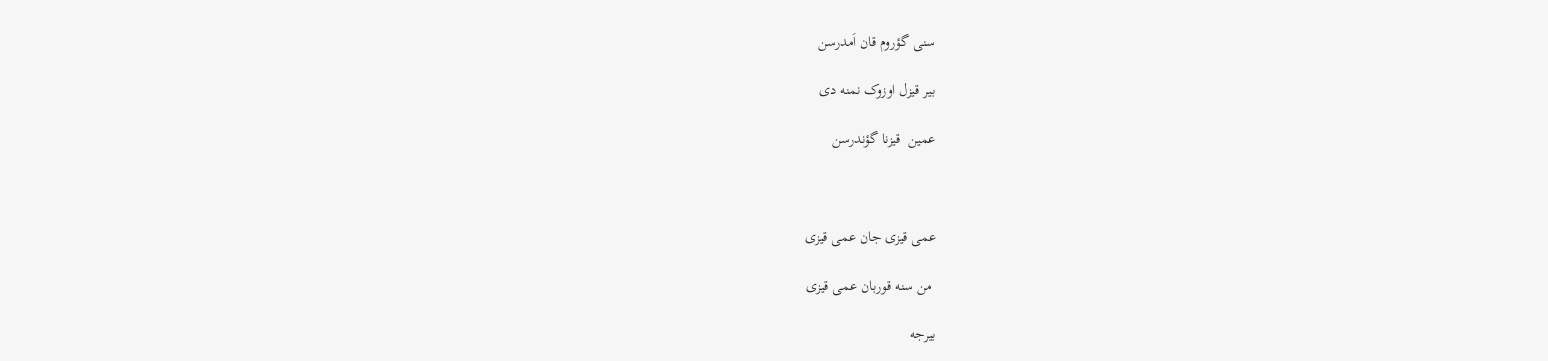سنی گؤروم قان اَمدرسن

بیر قیزل اوزوک نمنه دی

عمین  قیزنا گؤندرسن



عمی قیزی جان عمی قیزی

 من سنه قوربان عمی قیزی

بیرجه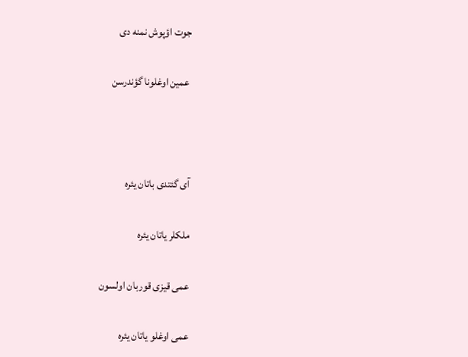جوت اؤپوش نمنه دی

 عمین اوغلونا گؤندرسن



آی گئتدی باتان یئره

ملکلر یاتان یئره

عمی قیزی قوربان اولسون

عمی اوغلو یاتان یئره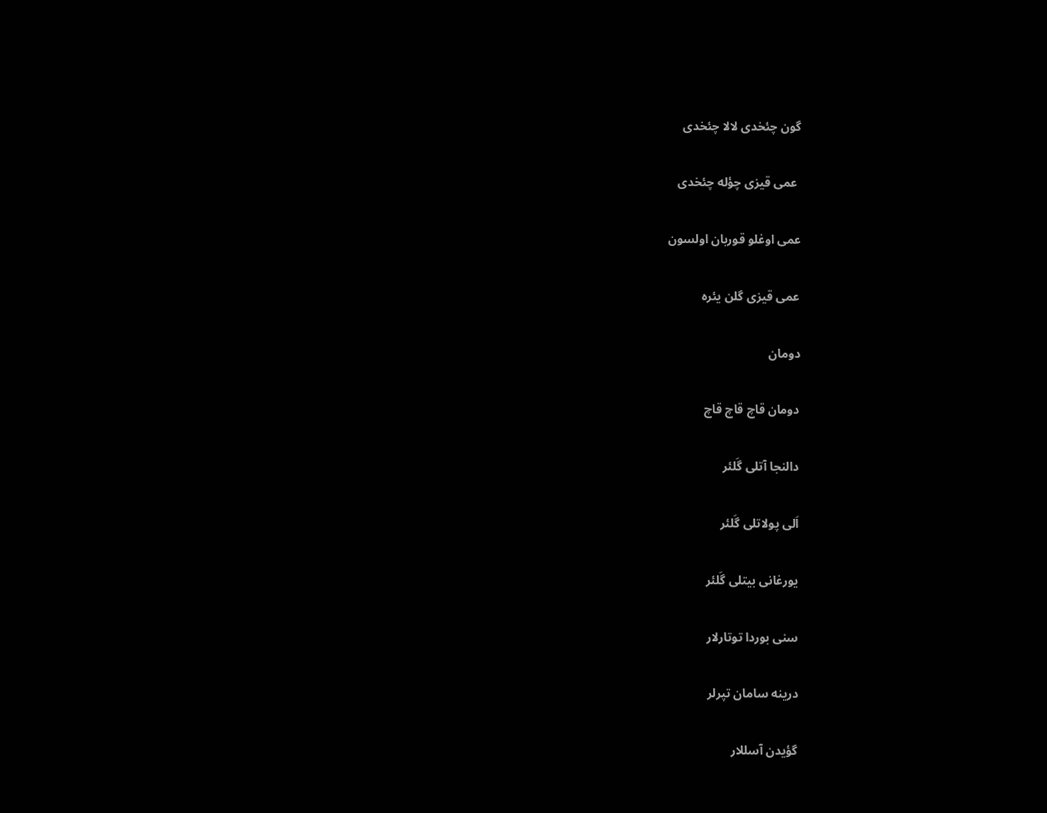گون چئخدی لالا چئخدی

 عمی قیزی چؤله چئخدی

عمی اوغلو قوربان اولسون

عمی قیزی گلن یئره

دومان

دومان قاچ قاچ قاچ

دالنجا آتلی گَلئر

اَلی پولاتلی گَلئر

یورغانی بیتلی گَلئر

سنی بوردا توتارلار

درینه سامان تپرلر

گؤیدن آسللار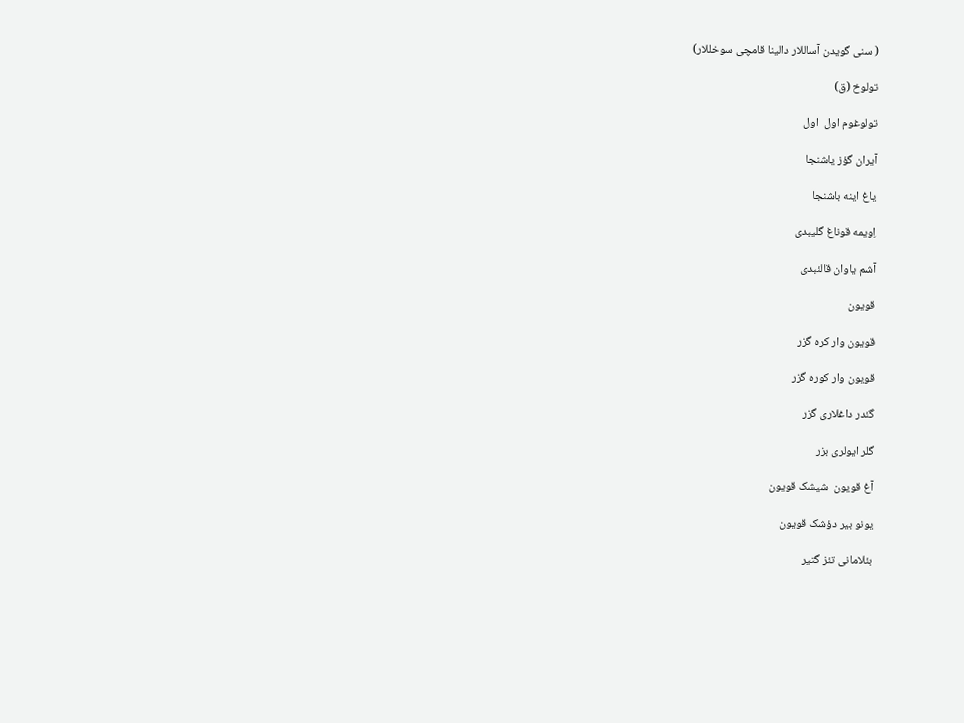( سنی گویدن آساللار دالینا قامچی سوخللار)

تولوخ (ق)

تولوغوم اول  اول

آیران گؤز یاشنجا

یاغ اینه باشنجا

اِویمه قوناغ گلیبدی

آشم یاوان قالئبدی

قویون

قویون وار کره گزر

قویون وار کوره گزر

گئدر داغلاری گزر

گلر ایولری بزر

آغ قویون  شیشک قویون

یونو بیر دؤشک قویون

بئلامانی تئز گتیر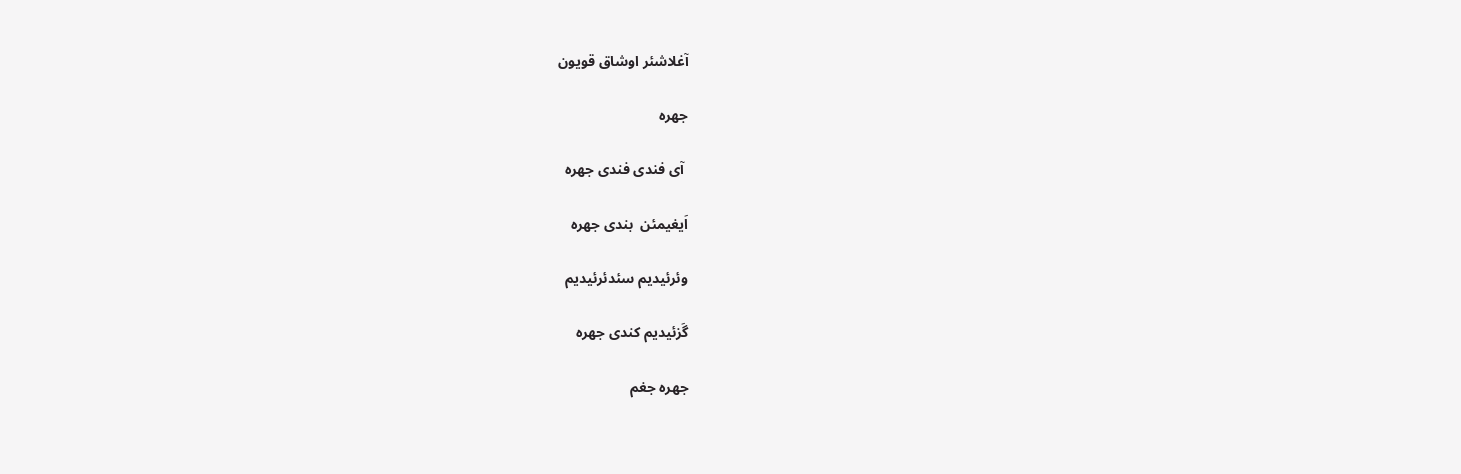آغلاشئر اوشاق قویون

جهره

 آی فندی فندی جهره

اَیغیمئن  بندی جهره

وئرئیدیم سئدئرئیدیم

گَزئیدیم کندی جهره

جهره جغم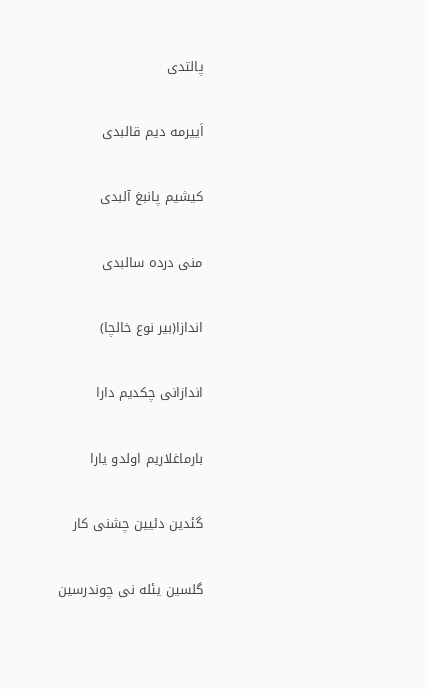پالتدی

اَییرمه دیم قالبدی

کیشیم پانبغ آلبدی

منی درده سالبدی

اندازا(بیر نوع خالچا)

اندازانی چکدیم دارا

بارماغلاریم اولدو یارا

گئدین دئیین چشنی کار

گلسین یئله نی چوندرسین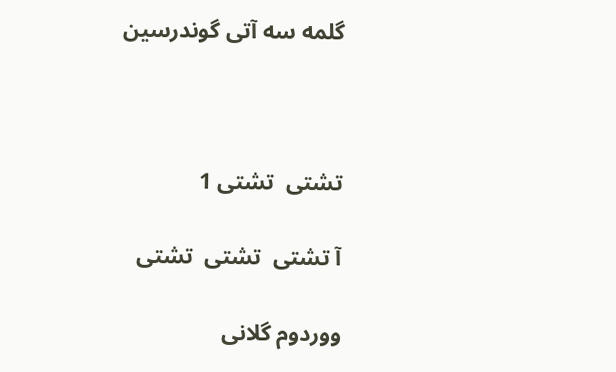گلمه سه آتی گوندرسین



تشتی  تشتی 1

آ تشتی  تشتی  تشتی

ووردوم گلانی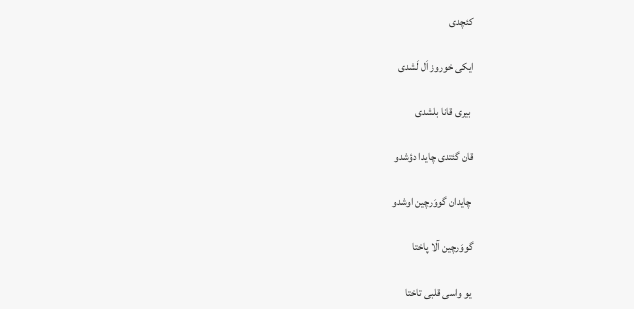کئچدی

ایکی خوروز اَل لَشدی

 بیری قانا بلشدی

قان گئتدی چایدا دؤشدو

 چایدان گووَرچین اوشدو

گووَرچین آلا پاختا

 یو واسی قلبی تاختا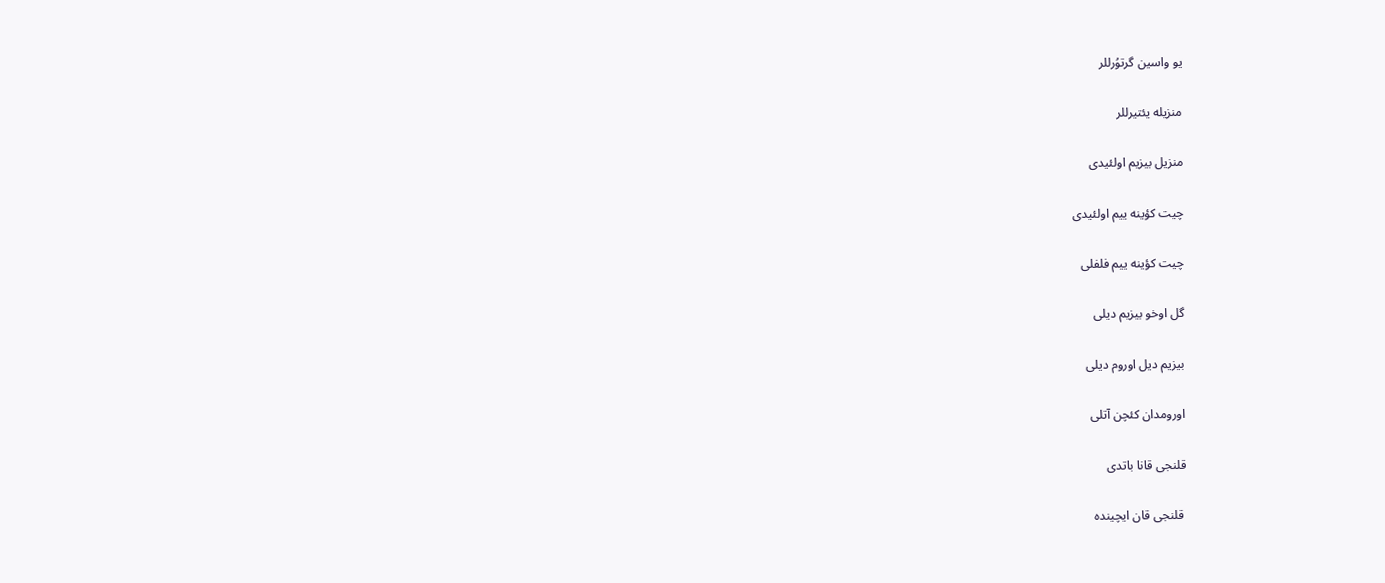یو واسین گرتوُرللر

منزیله یئتیرللر

منزیل بیزیم اولئیدی

چیت کؤینه ییم اولئیدی

چیت کؤینه ییم فلفلی

گل اوخو بیزیم دیلی

بیزیم دیل اوروم دیلی

اورومدان کئچن آتلی

قلنجی قانا باتدی

 قلنجی قان ایچینده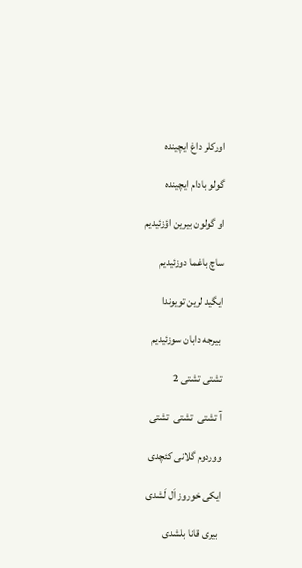اورکلر داغ ایچینده

گولو بادام ایچینده

او گولون بیرین اؤزئیدیم

ساچ باغما دوزئیدیم

ایگید لرین تویوندا

 بیرجه دابان سوزئیدیم

تشتی تشتی 2

آ تشتی  تشتی  تشتی

ووردوم گلانی کئچدی

ایکی خوروز اَل لَشدی

 بیری قانا بلشدی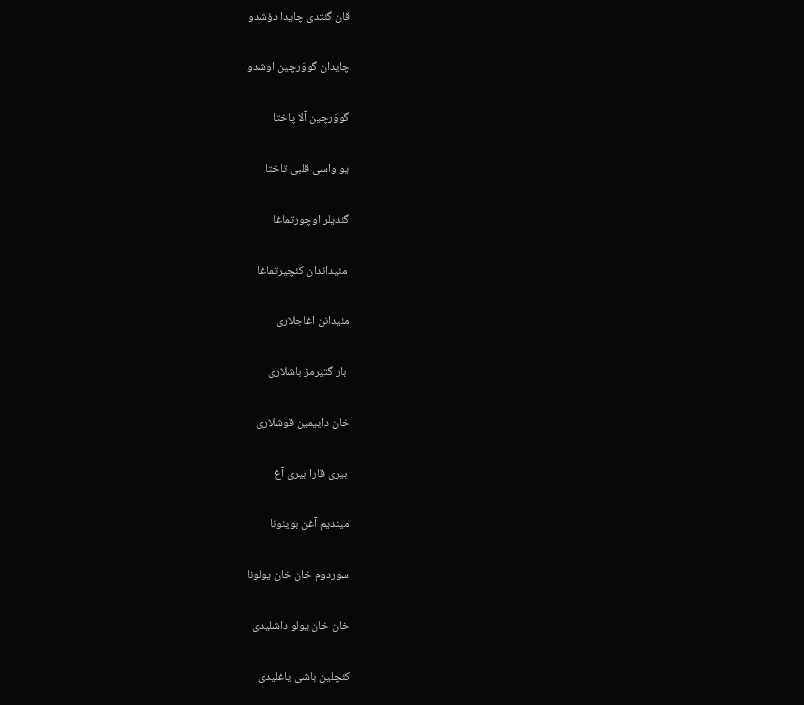قان گئتدی چایدا دؤشدو

چایدان گووَرچین اوشدو

گووَرچین آلا پاختا

یو واسی قلبی تاختا

گئدیلر اوچورتماغا

 مئیداندان کئچیرتماغا

مئیدانن اغاجلاری

 بار گتیرمز باشلاری

خان داییمین قوشلاری

 بیری قارا بیری آغ

میندیم آغن بوینونا

سوردوم خان خان یولونا

خان خان یولو داشلیدی

کئچلین باشی یاغلیدی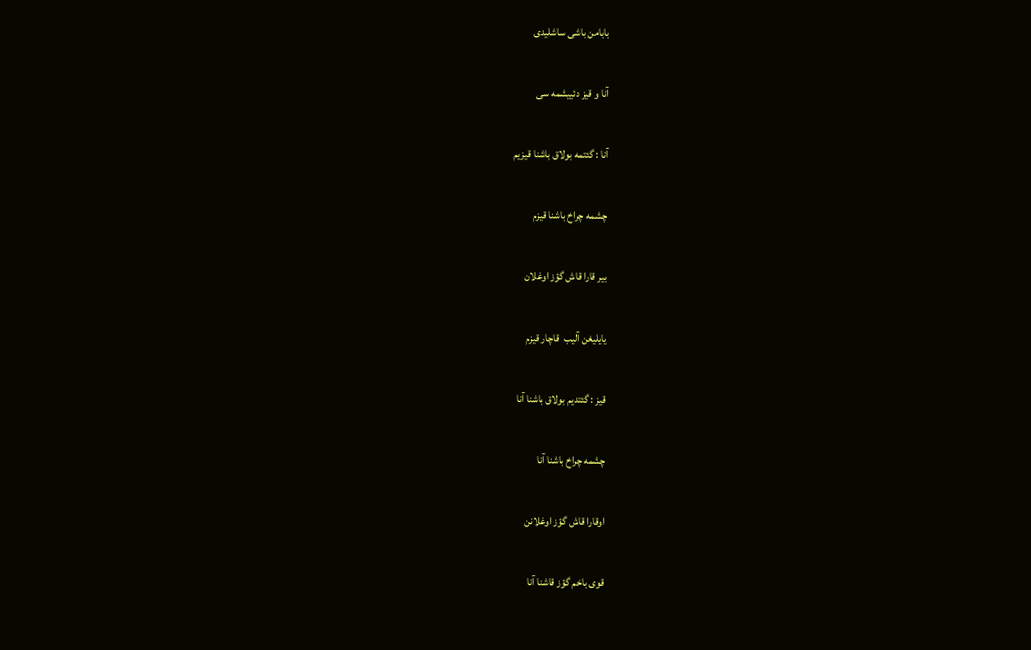بابامن باشی ساشلیدی

آنا و قیز دئییشمه سی

آنا : گئتمه بولاق باشنا قیزیم

چشمه چراخ باشنا قیزم

بیر قارا قاش گؤز اوغلان

یایلیغن آلیب  قاچار قیزم

قیز : گئتدیم بولاق باشنا آنا

چشمه چراخ باشنا آنا

اوقارا قاش گؤز اوغلانن

قوی باخم گؤز قاشنا آنا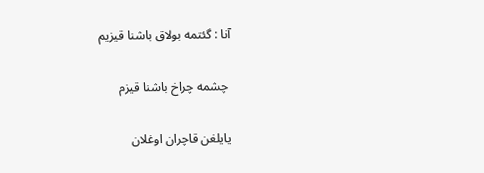آنا : گئتمه بولاق باشنا قیزیم

 چشمه چراخ باشنا قیزم

یایلغن قاچران اوغلان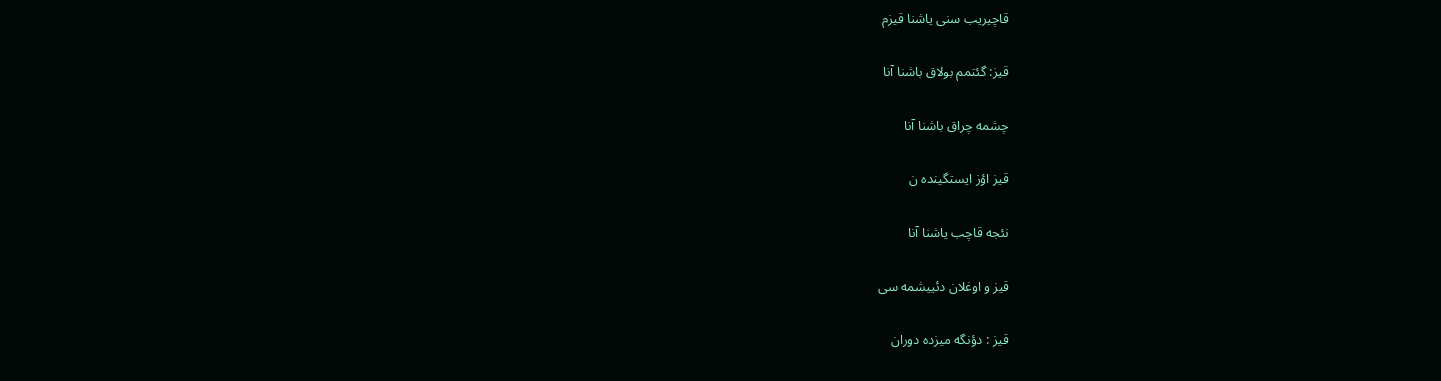قاچیریب سنی یاشنا قیزم

قیز: گئتمم بولاق باشنا آنا

چشمه چراق باشنا آنا

قیز اؤز ایستگینده ن

نئجه قاچب یاشنا آنا

قیز و اوغلان دئییشمه سی

قیز : دؤنگه میزده دوران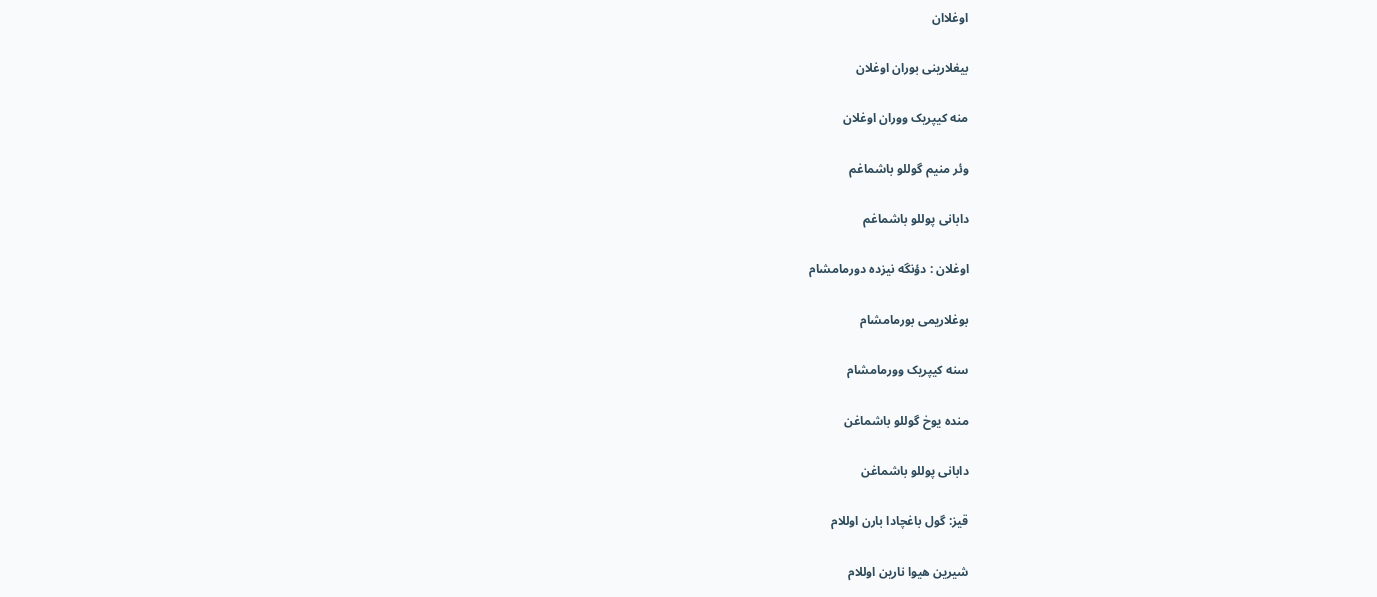اوغلاان

بیغلارینی بوران اوغلان

منه کیپریک ووران اوغلان

وئر منیم گوللو باشماغم

دابانی پوللو باشماغم

اوغلان : دؤنگه نیزده دورمامشام

بوغلاریمی بورمامشام

سنه کیپریک وورمامشام

منده یوخ گوللو باشماغن

دابانی پوللو باشماغن

قیز: گول باغچادا بارن اوللام

شیرین هیوا نارین اوللام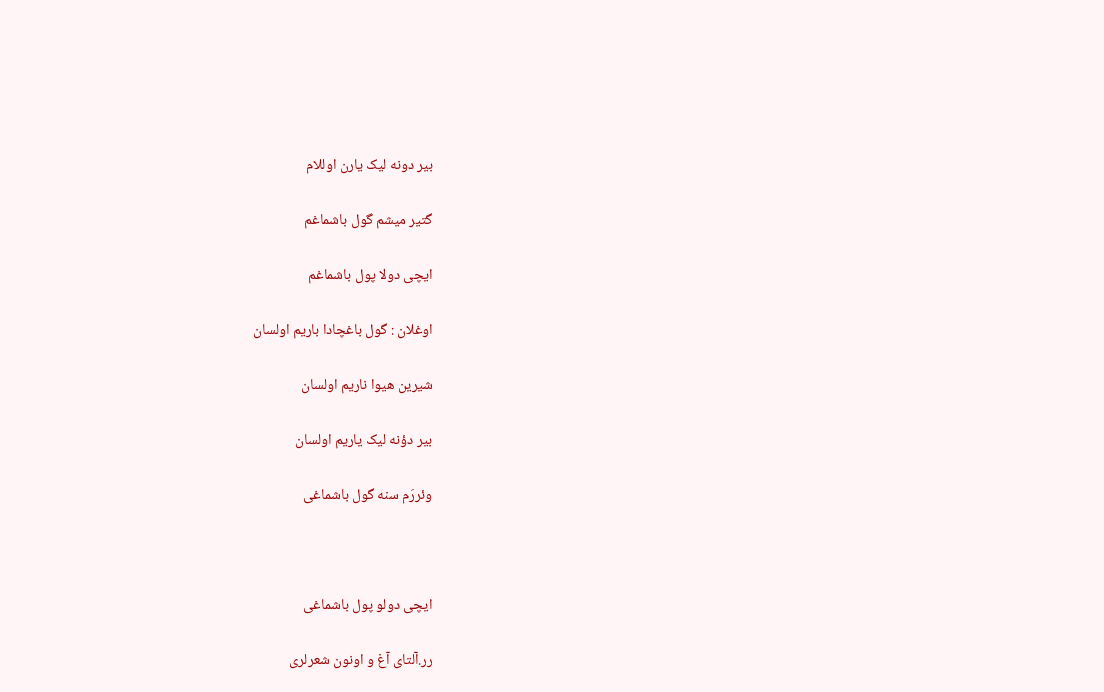بیر دونه لیک یارن اوللام

گتیر میشم گول باشماغم

ایچی دولا پول باشماغم

اوغلان : گول باغچادا باریم اولسان

شیرین هیوا ناریم اولسان

بیر دؤنه لیک یاریم اولسان

وئررَم سنه گول باشماغی



ایچی دولو پول باشماغی

رر.آلتای آغ و اونون شعرلری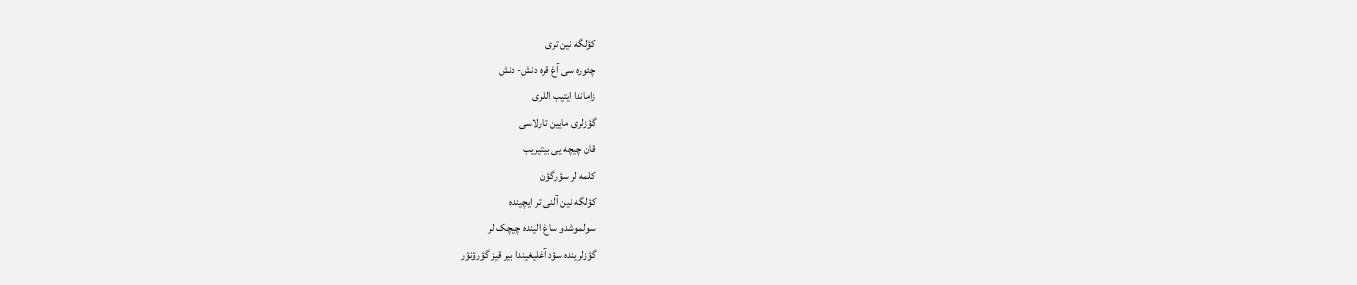کؤلگه نین تری
چئوره سی آغ قره دنش- دنش
زاماندا ایتیب اللری
گؤزلری مایین تارلاسی
قان چیچه یی بیتیریب
کلمه لر سؤرگؤن
کؤلگه نین آلنی تر ایچینده
سولموشدو ساغ الینده چیچک لر
گؤزلرینده سؤد آغلیغیندا بیر قیز گؤرؤنؤر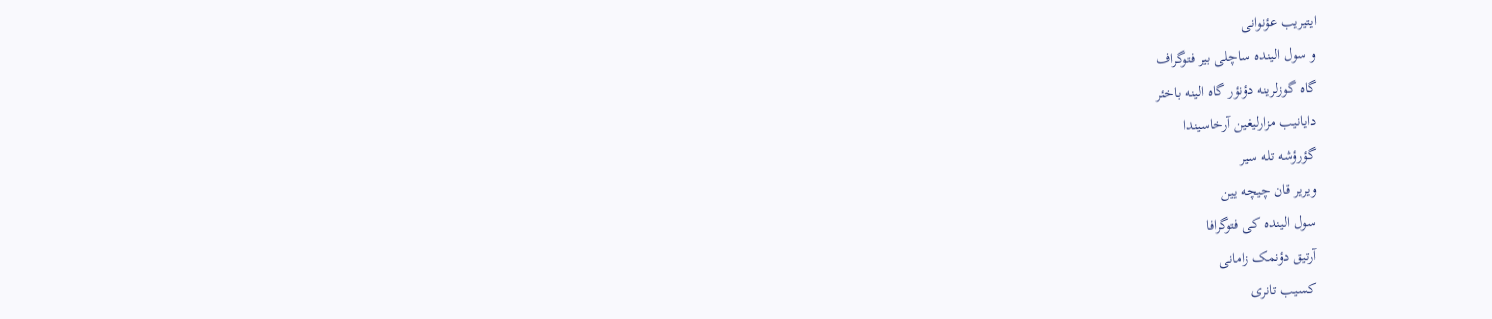ایتیریب عؤنوانی
و سول الینده ساچلی بیر فتوگراف
گاه گوزلرینه دؤنؤر گاه الینه باخئر
دایانیب مزارلیغین آرخاسیندا
گؤرؤشه تله سیر
ویریر قان چیچه یین
سول الینده کی فتوگرافا
آرتیق دؤنمک زامانی
کسیب تانری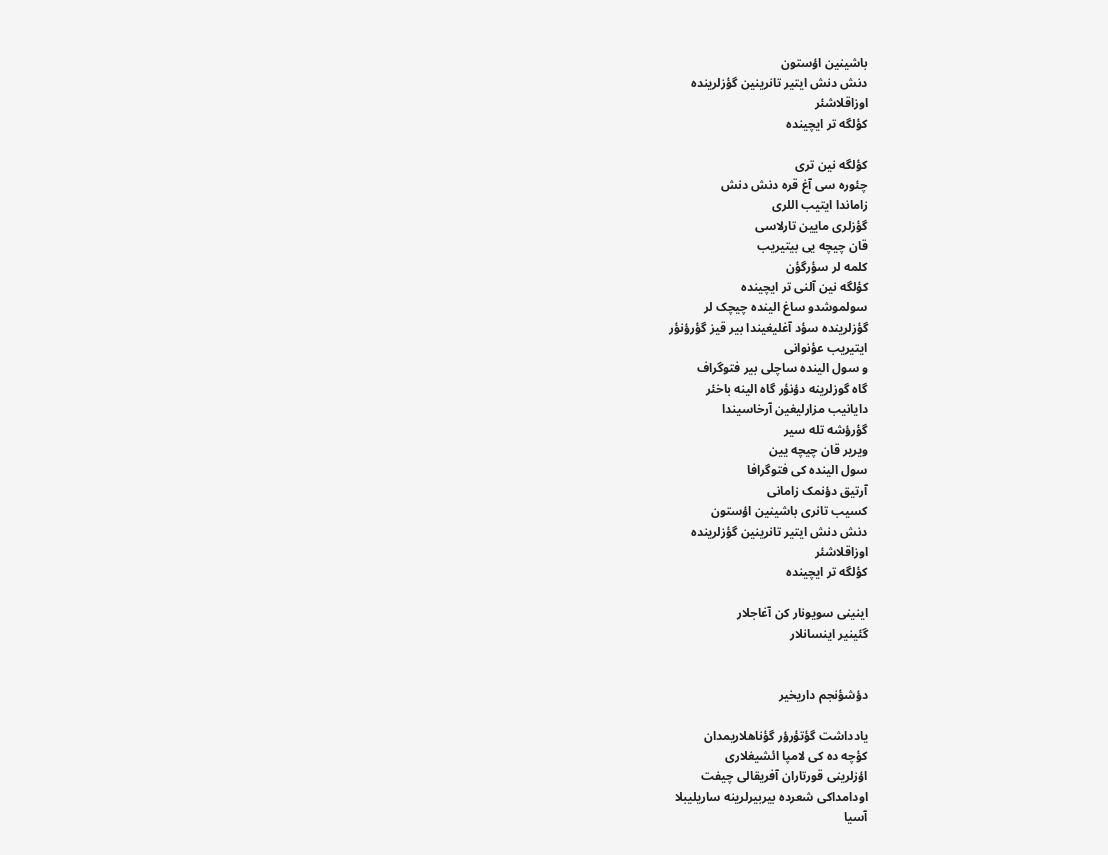باشینین اؤستون
دنش دنش ایتیر تانرینین گؤزلرینده
اوزاقلاشئر
کؤلگه تر ایچینده

کؤلگه نین تری
چئوره سی آغ قره دنش دنش
زاماندا ایتیب اللری
گؤزلری مایین تارلاسی
قان چیچه یی بیتیریب
کلمه لر سؤرگؤن
کؤلگه نین آلنی تر ایچینده
سولموشدو ساغ الینده چیچک لر
گؤزلرینده سؤد آغلیغیندا بیر قیز گؤرؤنؤر
ایتیریب عؤنوانی
و سول الینده ساچلی بیر فتوگراف
گاه گوزلرینه دؤنؤر گاه الینه باخئر
دایانیب مزارلیغین آرخاسیندا
گؤرؤشه تله سیر
ویریر قان چیچه یین
سول الینده کی فتوگرافا
آرتیق دؤنمک زامانی
کسیب تانری باشینین اؤستون
دنش دنش ایتیر تانرینین گؤزلرینده
اوزاقلاشئر
کؤلگه تر ایچینده

اینینی سویونار کن آغاجلار
گئینیر اینسانلار


دؤشؤنجم داریخیر

یادداشت گؤتؤرؤر گؤناهلاریمدان
کؤچه ده کی لامپا ائشیغلاری
اؤزلرینی قورتاران آفریقالی چیفت
اودامداکی شعرده بیربیرلرینه ساریلیبلا
آسیا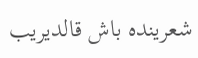شعرینده باش قالدیریب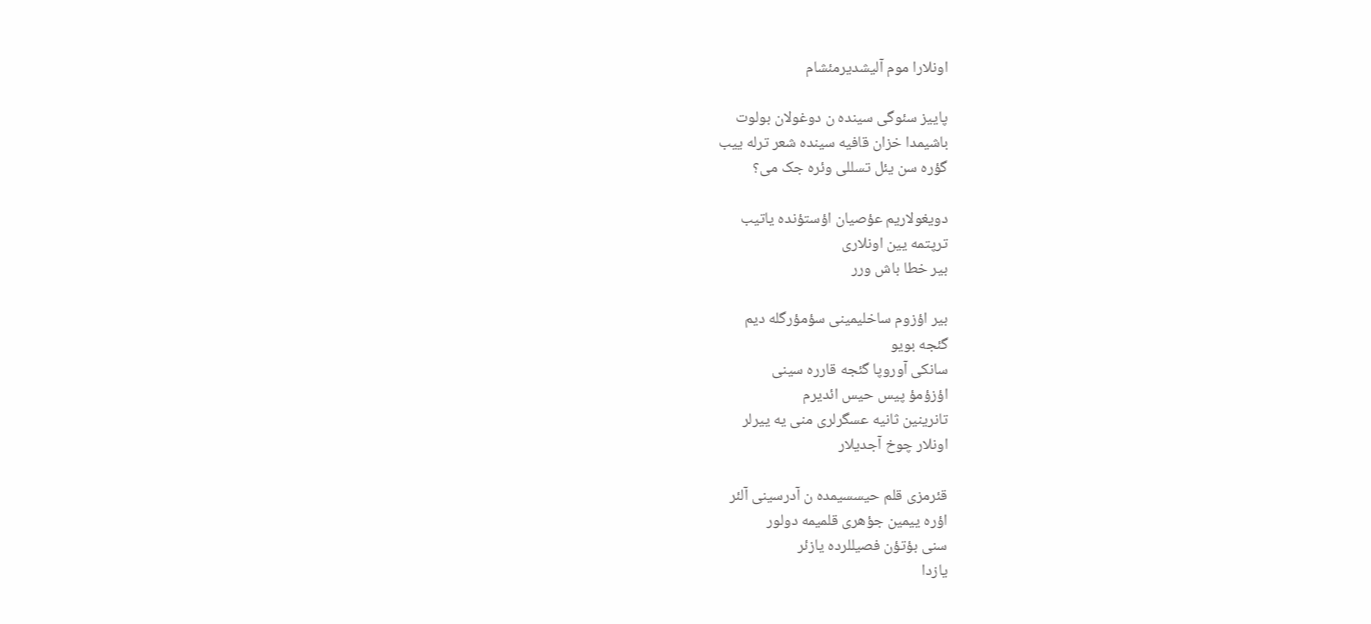اونلارا موم آلیشدیرمئشام

پاییز سئوگی سینده ن دوغولان بولوت
باشیمدا خزان قافیه سینده شعر ترله ییب
گؤره سن یئل تسللی وئره جک می؟

دویغولاریم عؤصیان اؤستؤنده یاتیب
ترپتمه یین اونلاری
بیر خطا باش ورر

بیر اؤزوم ساخلیمینی سؤمؤرگله دیم
گئجه بویو
سانکی آوروپا گئجه قارره سینی
اؤزؤمؤ پیس حیس ائدیرم
تانرینین ثانیه عسگرلری منی یه ییرلر
اونلار چوخ آجدیلار

قئرمزی قلم حیسسیمده ن آدرسینی آلئر
اؤره ییمین جؤهری قلمیمه دولور
سنی بؤتؤن فصیللرده یازئر
یازدا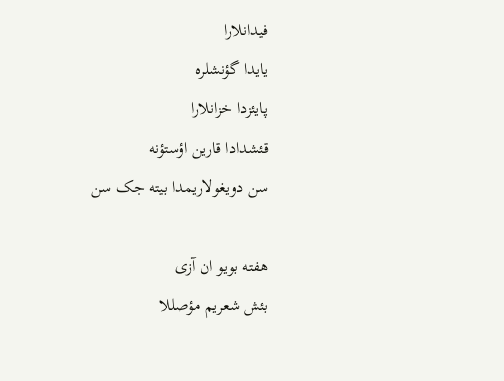فیدانلارا
یایدا گؤنشلره
پایئزدا خزانلارا
قئشدادا قارین اؤستؤنه
سن دویغولاریمدا بیته جک سن

هفته بویو ان آزی
بئش شعریم مؤصللا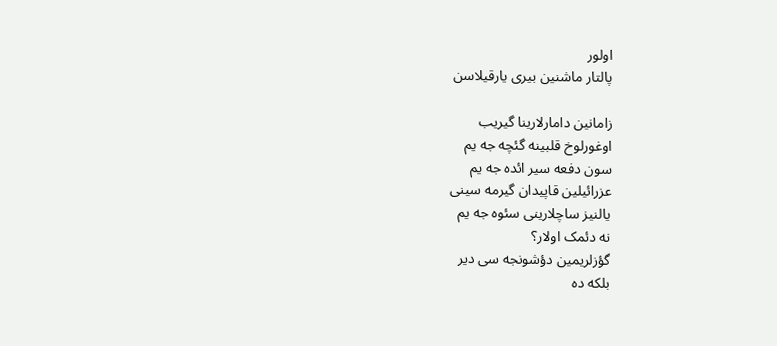اولور
پالتار ماشنین بیری یارقیلاسن

زامانین دامارلارینا گیریب
اوغورلوخ قلبینه گئچه جه یم
سون دفعه سیر ائده جه یم
عزرائیلین قاپیدان گیرمه سینی
یالنیز ساچلارینی سئوه جه یم
نه دئمک اولار؟
گؤزلریمین دؤشونجه سی دیر
بلکه ده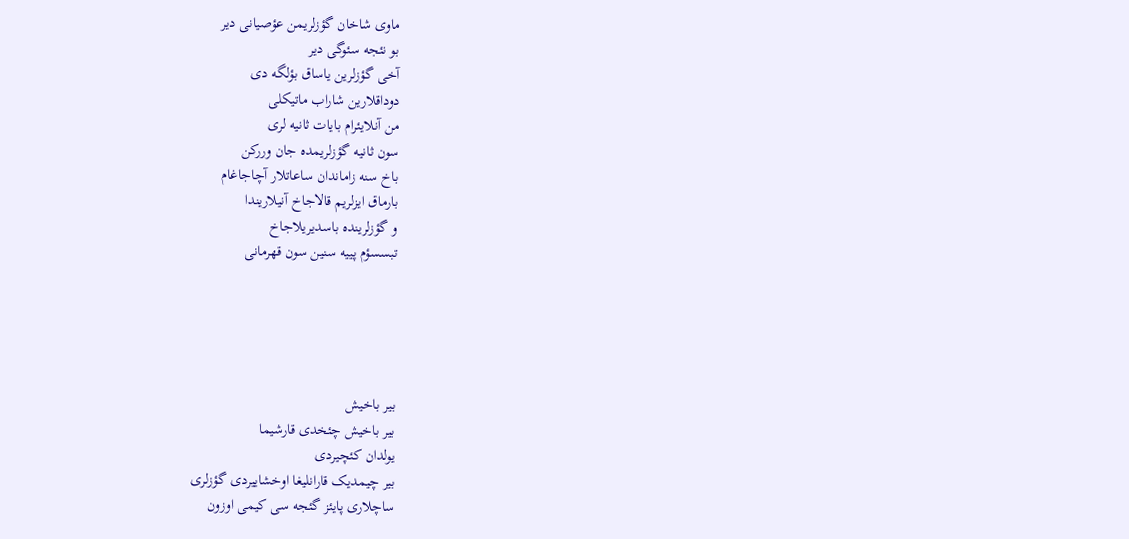ماوی شاخان گؤزلریمن عؤصیانی دیر
بو نئجه سئوگی دیر
آخی گؤزلرین یاساق بؤلگه دی
دوداقلارین شاراب ماتیکلی
من آنلایئرام بایات ثانیه لری
سون ثانیه گؤزلریمده جان وررکن
باخ سنه زاماندان ساعاتلار آچاجاغام
بارماق ایزلریم قالاجاخ آنیلاریندا
و گؤزلرینده باسدیریلاجاخ
تبسسؤم پییه سنین سون قهرمانی





بیر باخیش
بیر باخیش چئخدی قارشیما
یولدان کئچیردی
بیر چیمدیک قارانلیغا اوخشاییردی گؤزلری
ساچلاری پایئز گئجه سی کیمی اوزون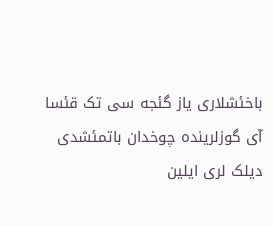باخئشلاری یاز گئجه سی تک قئسا
آی گوزلرینده چوخدان باتمئشدی
دیلک لری ایلین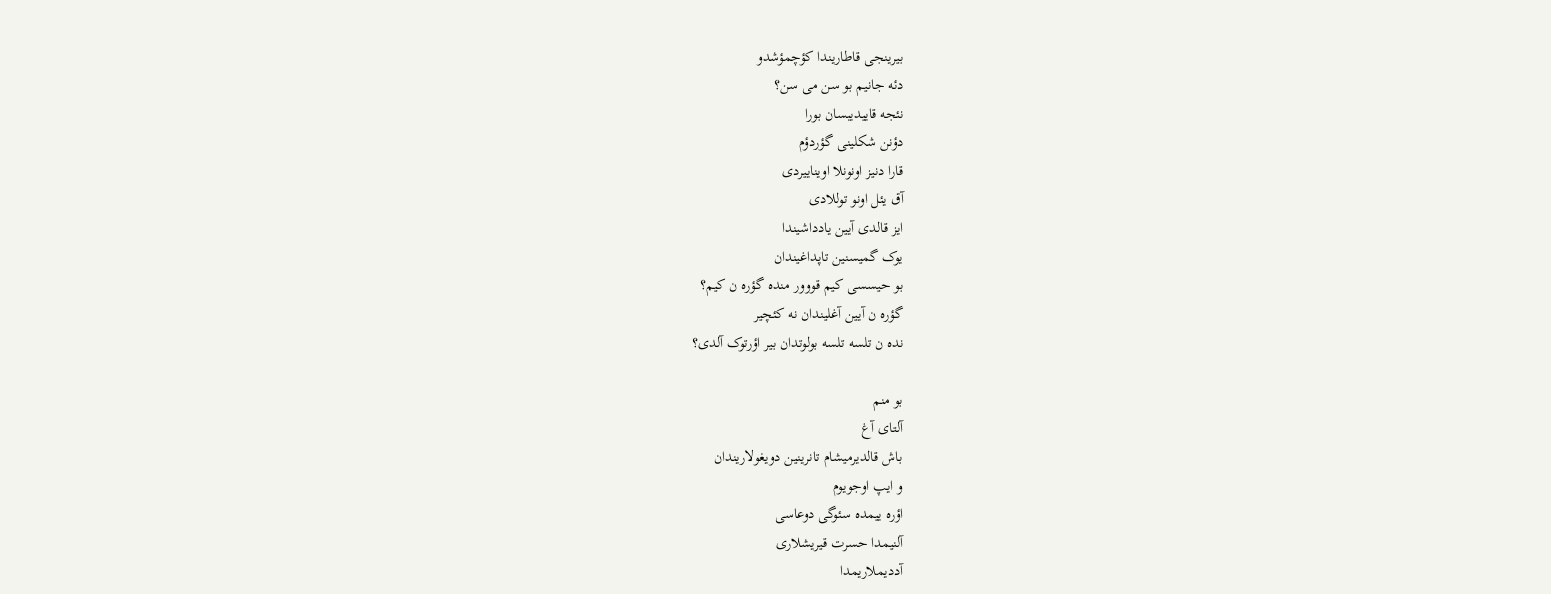بیرینجی قاطاریندا کؤچمؤشدو
دئه جانیم بو سن می سن؟
نئجه قاییدیبسان بورا
دؤنن شکلینی گؤردؤم
قارا دنیز اونونلا اویناییردی
آق یئل اونو توللادی
ایز قالدی آیین یادداشیندا
یوک گمیسنین تاپداغیندان
بو حیسسی کیم قووور منده گؤره ن کیم؟
گؤره ن آیین آغلیندان نه کئچیر
نده ن تلسه تلسه بولوتدان بیر اؤرتوک آلدی؟

بو منم
آلتای آغ
باش قالدیرمیشام تانرینین دویغولاریندان
و ایپ اوجویوم
اؤره ییمده سئوگی دوعاسی
آلنیمدا حسرت قیریشلاری
آددیملاریمدا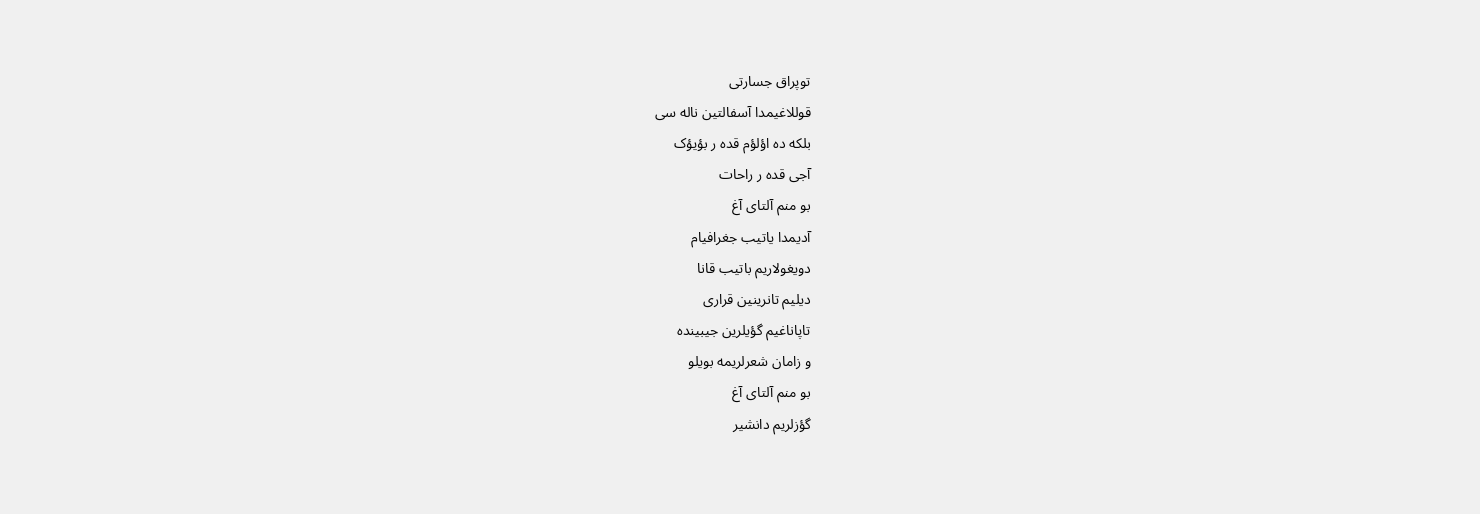توپراق جسارتی
قوللاغیمدا آسفالتین ناله سی
بلکه ده اؤلؤم قده ر بؤیؤک
آجی قده ر راحات
بو منم آلتای آغ
آدیمدا یاتیب جغرافیام
دویغولاریم باتیب قانا
دیلیم تانرینین قراری
تاپاناغیم گؤیلرین جیبینده
و زامان شعرلریمه بویلو
بو منم آلتای آغ
گؤزلریم دانشیر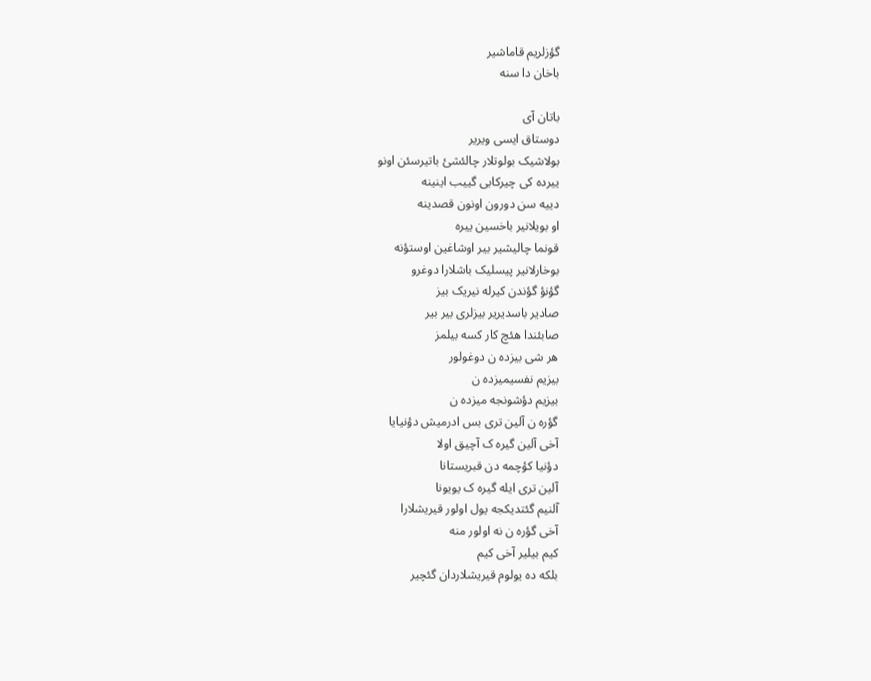گؤزلریم قاماشیر
باخان دا سنه

باتان آی
دوستاق ایسی ویریر
بولاشیک بولوتلار چالئشئ باتیرسئن اونو
ییرده کی چیرکابی گییب اینینه
دییه سن دورون اونون قصدینه
او بویلانیر باخسین ییره
قونما چالیشیر بیر اوشاغین اوستؤنه
بوخارلانیر پیسلیک باشلارا دوغرو
گؤنؤ گؤندن کیرله نیریک بیز
صادیر باسدیریر بیزلری بیر بیر
صابئندا هئچ کار کسه بیلمز
هر شی بیزده ن دوغولور
بیزیم نفسیمیزده ن
بیزیم دؤشونجه میزده ن
گؤره ن آلین تری بس ادرمیش دؤنیایا
آخی آلین گیره ک آچیق اولا
دؤنیا کؤچمه دن قبریستانا
آلین تری ایله گیره ک یویونا
آلنیم گئتدیکجه یول اولور قیریشلارا
آخی گؤره ن نه اولور منه
کیم بیلیر آخی کیم
بلکه ده یولوم قیریشلاردان گئچیر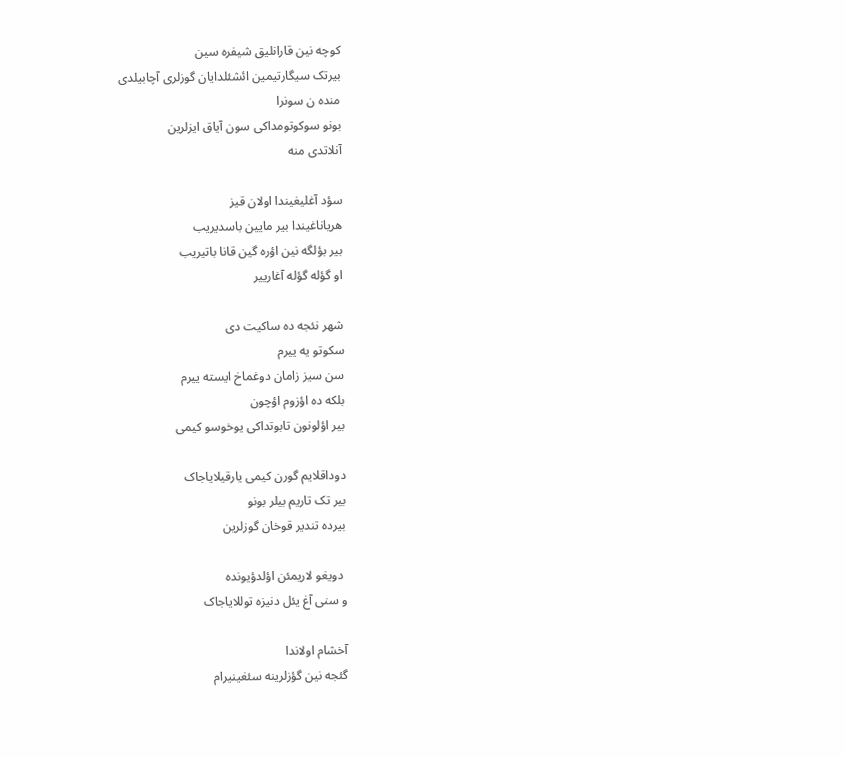کوچه نین قارانلیق شیفره سین
بیرتک سیگارتیمین ائشئلدایان گوزلری آچابیلدی
منده ن سونرا
بونو سوکوتومداکی سون آیاق ایزلرین
آنلاتدی منه

سؤد آغلیغیندا اولان قیز
هریاناغیندا بیر مایین باسدیریب
بیر بؤلگه نین اؤره گین قانا باتیریب
او گؤله گؤله آغارییر

شهر نئجه ده ساکیت دی
سکوتو یه ییرم
سن سیز زامان دوغماخ ایسته ییرم
بلکه ده اؤزوم اؤچون
بیر اؤلونون تابوتداکی یوخوسو کیمی

دوداقلایم گورن کیمی یارقیلایاجاک
بیر تک تاریم بیلر بونو
بیرده تندیر قوخان گوزلرین

 دویغو لاریمئن اؤلدؤیونده
و سنی آغ یئل دنیزه توللایاجاک

آخشام اولاندا
گئجه نین گؤزلرینه سئغینیرام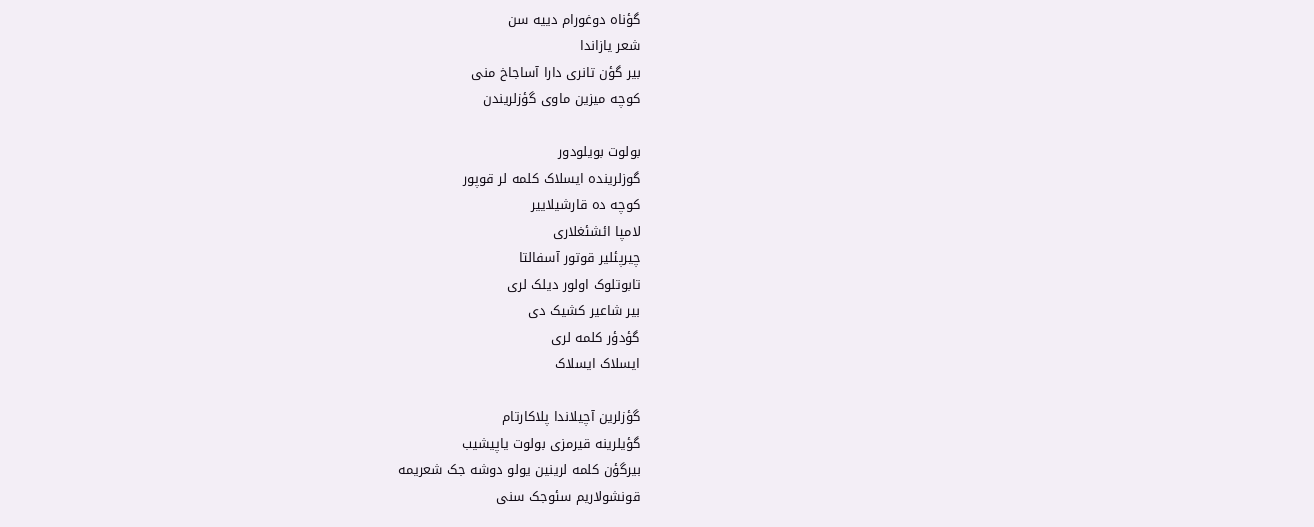گؤناه دوغورام دییه سن
شعر یازاندا
بیر گؤن تانری دارا آساجاخ منی
کوچه میزین ماوی گؤزلریندن

بولوت بویلودور
گوزلرینده ایسلاک کلمه لر قوپور
کوچه ده قارشیلاییر
لامپا ائشئغلاری
چیرپئلیر قوتور آسفالتا
تابوتلوک اولور دیلک لری
بیر شاعیر کشیک دی
گؤدؤر کلمه لری
ایسلاک ایسلاک

گؤزلرین آچیلاندا پلاکارتام
گؤیلرینه قیرمزی بولوت یاپیشیب
بیرگؤن کلمه لرینین یولو دوشه جک شعریمه
قونشولاریم سئوجک سنی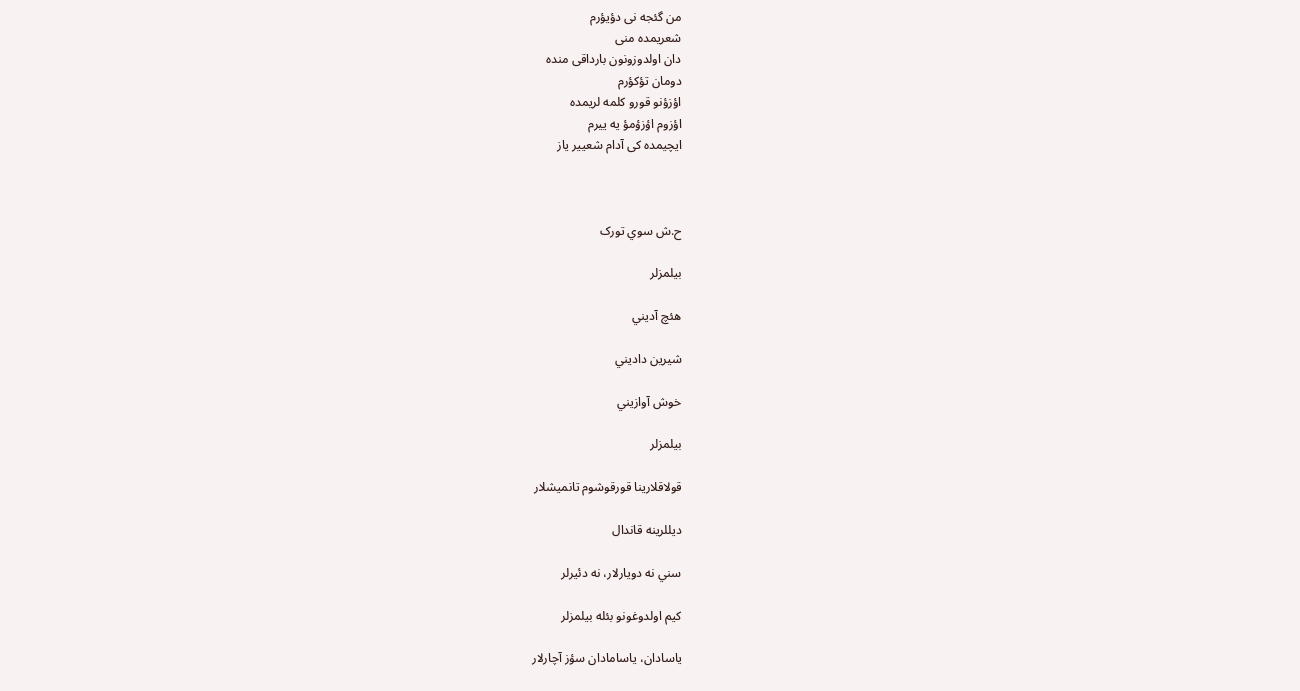من گئجه نی دؤیؤرم
شعریمده منی
دان اولدوزونون بارداقی منده
دومان تؤکؤرم
اؤزؤنو قورو کلمه لریمده
اؤزوم اؤزؤمؤ یه ییرم
ایچیمده کی آدام شعییر یاز



ح.ش سوي تورک

بيلمزلر

هئچ آديني

شيرين داديني

خوش آوازيني

بيلمزلر

قولاقلارينا قورقوشوم تانميشلار

ديللرينه قاندال

سني نه دويارلار، نه دئيرلر

کيم اولدوغونو بئله بيلمزلر

ياسادان، ياسامادان سؤز آچارلار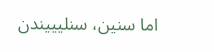اما سنين، سنليييندن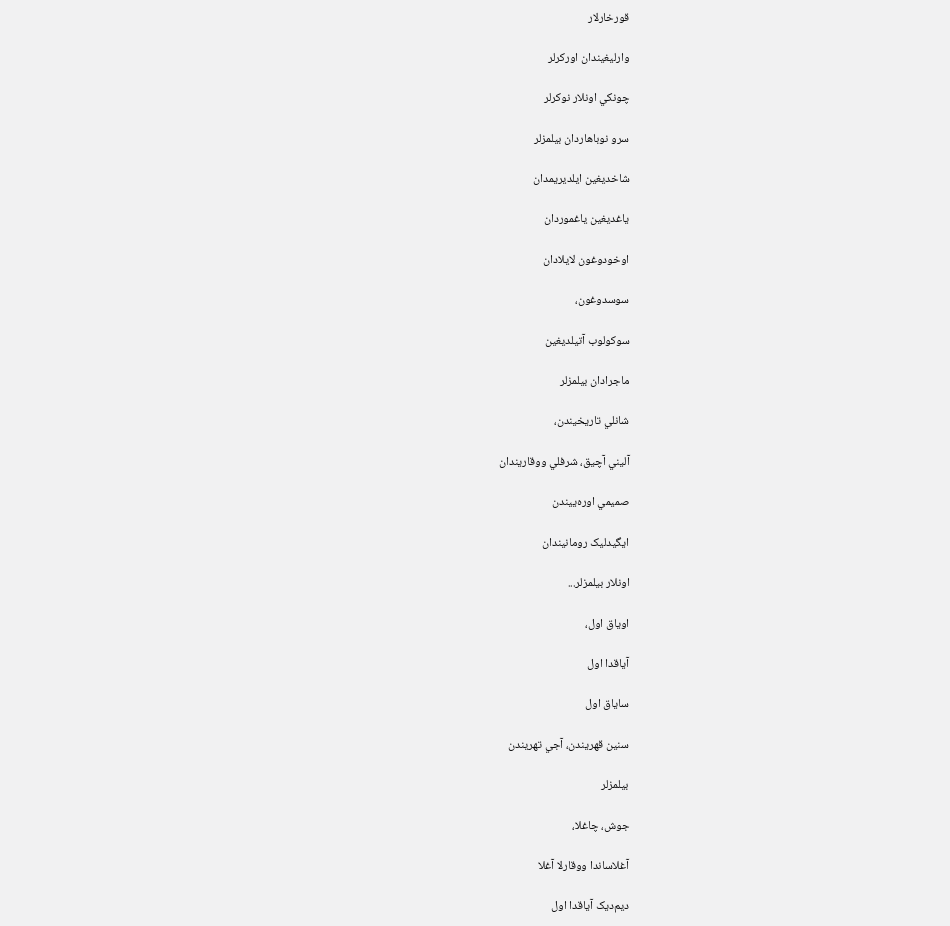قورخارلار

وارليغيندان اورکرلر

چونکي اونلار نوکرلر

سرو نوباهاردان بيلمزلر

شاخديغين ايلديريمدان

ياغديغين ياغموردان

اوخودوغون لايلادان

سوسدوغون،

سوکولوب آتيلديغين

ماجرادان بيلمزلر

شانلي تاريخيندن،

آليني آچيق، شرفلي ووقاريندان

صميمي اوره‌ييندن

ايگيدليک رومانيندان

اونلار بيلمزلر...

اوياق اول،

آياقدا اول

ساياق اول

سنين قهريندن، آجي تهريندن

بيلمزلر

جوش، چاغلا،

آغلاساندا ووقارلا آغلا

ديم‌ديک آياقدا اول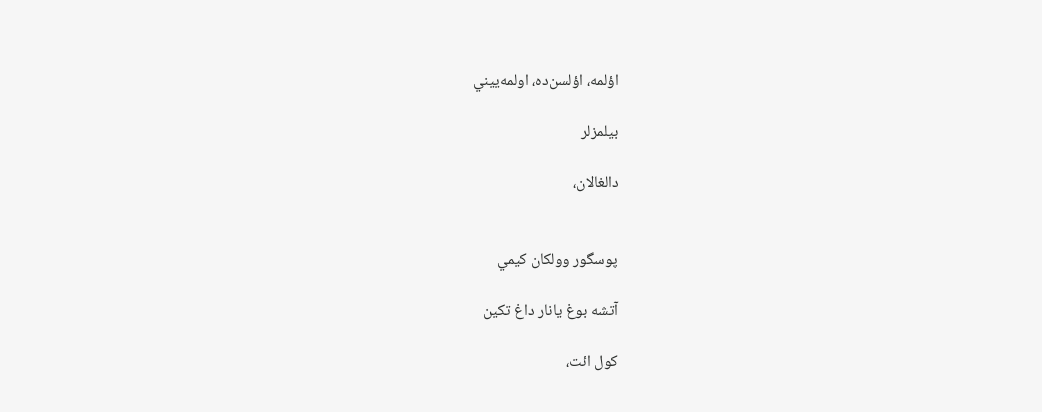اؤلمه، اؤلسن‌ده، اولمه‌ييني

بيلمزلر

دالغالان،


پوسگور وولکان کيمي

آتشه بوغ يانار داغ تکين

کول ائت،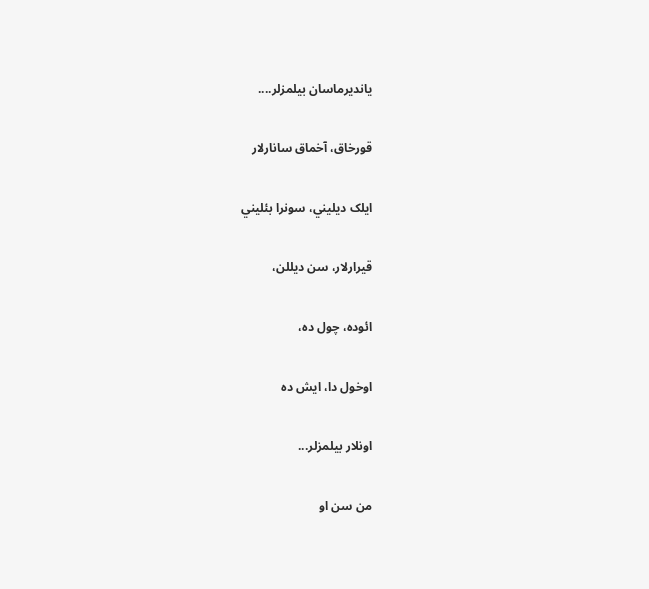يانديرماسان بيلمزلر....

قورخاق، آخماق سانارلار

ايلک ديليني، سونرا بئليني

قيرارلار، سن ديللن،

ائوده، چول ده،

اوخول دا، ايش ده

اونلار بيلمزلر...

من سن او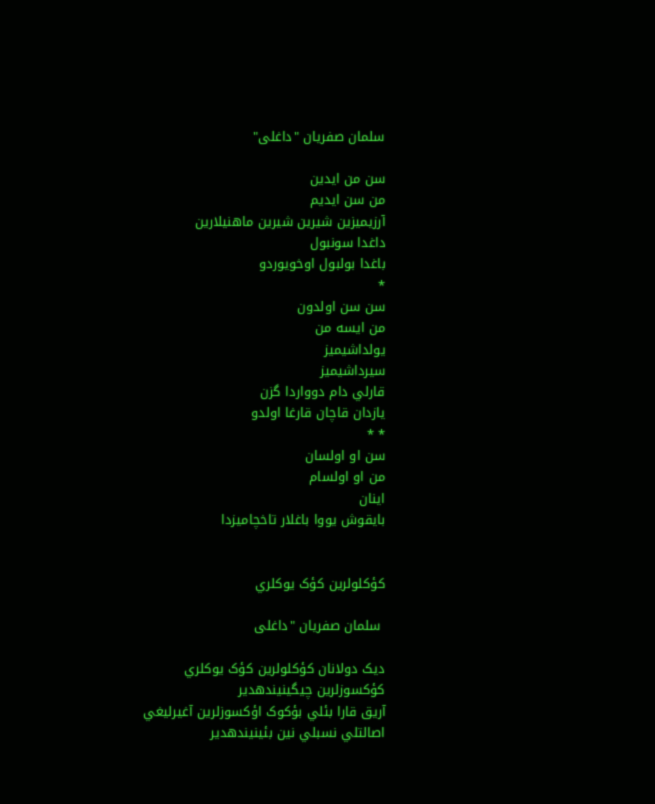سلمان صفریان "داغلی"

سن من ايدين
من سن ايديم
آرزيميزين شيرين شيرين ماهنيلارين
داغدا سونبول
باغدا بولبول اوخويوردو
*
سن سن اولدون
من ايسه من
يولداشيميز
سيرداشيميز
قارلي دام دوواردا گزن
يازدان قاچان قارغا اولدو
* *
سن او اولسان
من او اولسام
اينان
بايقوش يووا باغلار تاخچاميزدا


کؤکلولرين کؤک يوکلري

 سلمان صفریان "داغلی

ديک دولانان کؤکلولرين کؤک يوکلري
کؤکسوزلرين چيگينيندهدير
آريق قارا بئلي بؤکوک اؤکسوزلرين آغيرليغي
اصالتلي نسبلي نين بئينيندهدير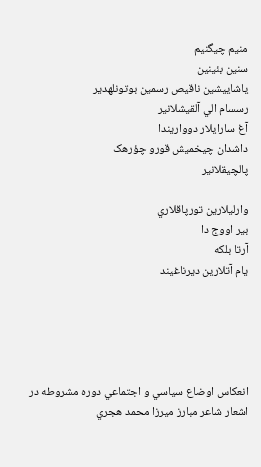منيم چيگنيم
سنين بئينين
ياشاييشين ناقيص رسمين بوتونلهدير
رسسام الي آلقيشلانير
آغ سارايلار دوواريندا
داشدان چيخميش قورو چؤرهک
پالچيقلانير

وارليلارين تورپاقلاري
بير اووج دا
آرتا بلکه
يام آتلارين ديرناغيند





انعکاس اوضاع سياسي و اجتماعي دوره مشروطه در اشعار شاعر مبارز ميرزا محمد هجري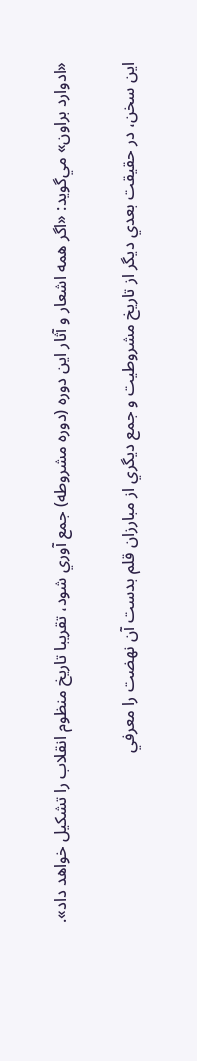«ادوارد براون» مي‌گويد: «اگر همه اشعار و آثار اين دوره (دوره مشروطه) جمع آوري شود، تقريبا تاريخ منظوم انقلاب را تشکيل خواهد داد».

اين سخن، در حقيقت بعدي ديگر از تاريخ مشروطيت و جمع‌ ديگري از مبارزان قلم بدست آن نهضت را معرفي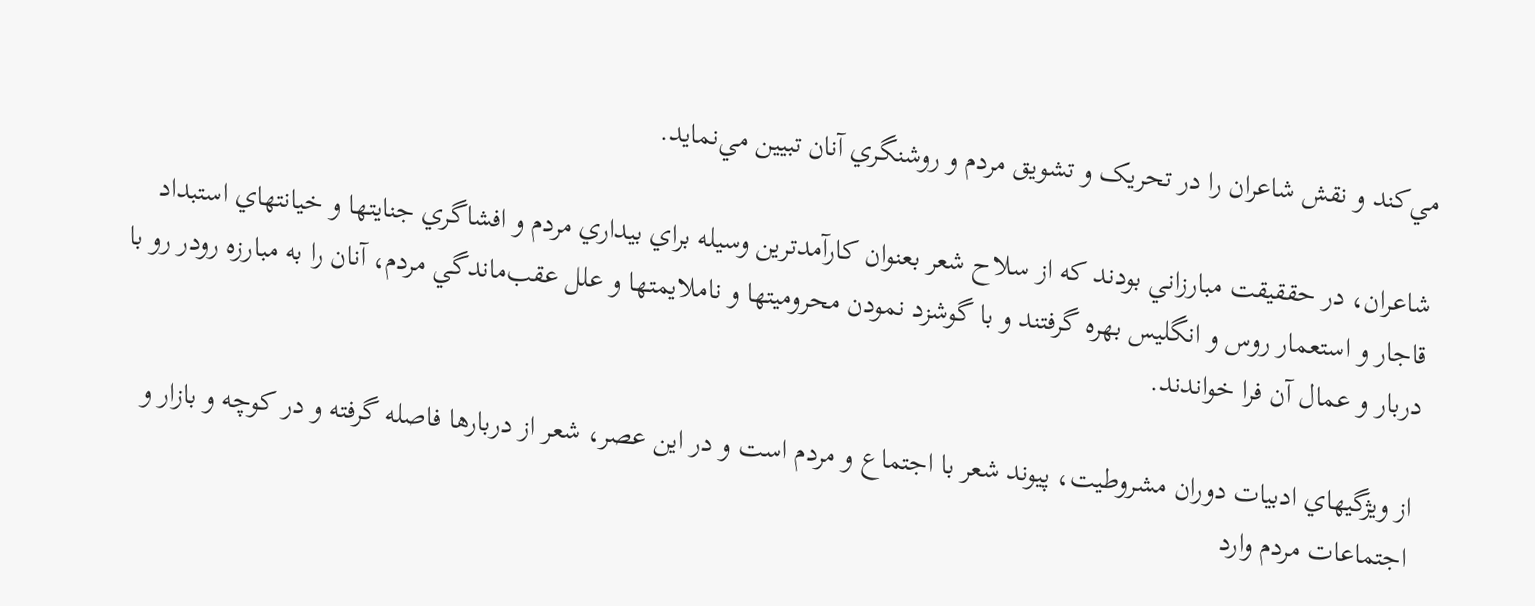مي‌کند و نقش شاعران را در تحريک و تشويق مردم و روشنگري آنان تبيين مي‌نمايد.

شاعران، در حققيقت مبارزاني بودند که از سلاح شعر بعنوان کارآمدترين وسيله براي بيداري مردم و افشاگري جنايتها و خيانتهاي استبداد قاجار و استعمار روس و انگليس بهره گرفتند و با گوشزد نمودن محروميتها و ناملايمتها و علل عقب‌ماندگي مردم، آنان را به مبارزه رودر رو با دربار و عمال آن فرا خواندند.

از ويژگيهاي ادبيات دوران مشروطيت، پيوند شعر با اجتماع و مردم است و در اين عصر، شعر از دربارها فاصله گرفته و در کوچه و بازار و اجتماعات مردم وارد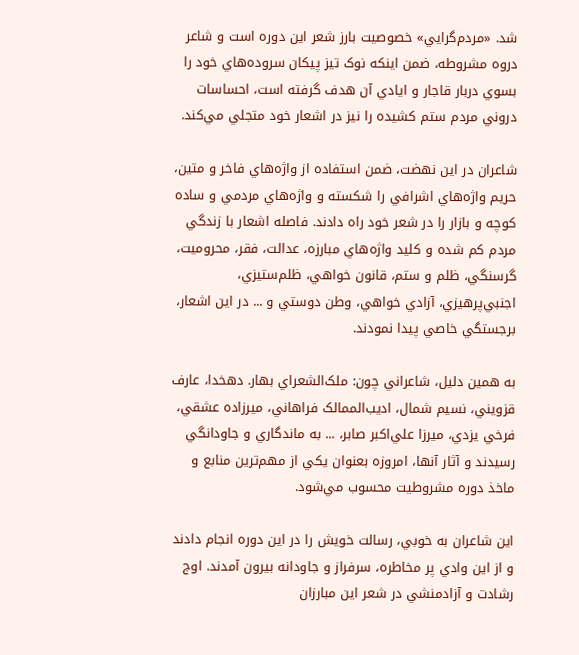شد. «مردم‌گرايي» خصوصيت بارز شعر اين دوره است و شاعر دروه مشروطه، ضمن اينکه نوک تيز پيکان سروده‌هاي خود را بسوي دربار قاجار و ايادي آن هدف گرفته است، احساسات دروني مردم ستم کشيده را نيز در اشعار خود متجلي مي‌کند.

شاعران در اين نهضت، ضمن استفاده از واژه‌هاي فاخر و متين، حريم واژه‌هاي اشرافي را شکسته و واژه‌هاي مردمي و ساده کوچه و بازار را در شعر خود راه دادند. فاصله اشعار با زندگي مردم کم شده و کليد واژه‌هاي مبارزه، عدالت، فقر، محروميت، گرسنگي، ظلم و ستم، قانون خواهي، ظلم‌ستيزي، اجنبي‌پرهيزي، آزادي خواهي، وطن دوستي و ... در اين اشعار، برجستگي خاصي پيدا نمودند.

به همين دليل، شاعراني چون: ملک‌الشعراي بهار. دهخدا، عارف قزويني، نسيم شمال، اديب‌الممالک فراهاني، ميرزاده عشقي، فرخي يزدي، ميرزا علي‌اکبر صابر، ... به ماندگاري و جاودانگي رسيدند و آثار آنها، امروزه بعنوان يکي از مهم‌ترين منابع و ماخذ دوره مشروطيت محسوب مي‌شود.

اين شاعران به خوبي، رسالت خويش را در اين دوره انجام دادند و از اين وادي پر مخاطره، سرفراز و جاودانه بيرون آمدند. اوج رشادت و آزادمنشي در شعر اين مبارزان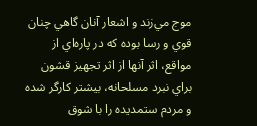موج مي‌زند و اشعار آنان گاهي چنان قوي و رسا بوده که در پاره‌اي از مواقع، اثر آنها از اثر تجهيز قشون براي نبرد مسلحانه، بيشتر کارگر شده و مردم ستمديده را با شوق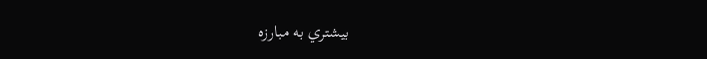بيشتري به مبارزه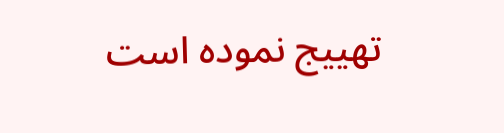تهييج نموده است